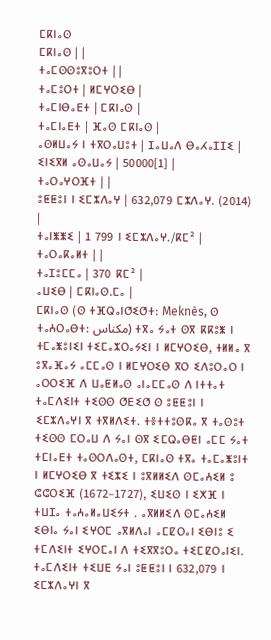ⵎⴽⵏⴰⵙ
ⵎⴽⵏⴰⵙ | |
ⵜⴰⵎⵙⵙⵓⴳⵓⵔⵜ | |
ⵜⴰⵎⵓⵔⵜ | ⵍⵎⵖⵔⵉⴱ |
ⵜⴰⵎⵏⴱⴰⴹⵜ | ⵎⴽⵏⴰⵙ |
ⵜⴰⵎⵏⴰⴹⵜ | ⴼⴰⵙ ⵎⴽⵏⴰⵙ |
ⴰⵙⵍⵡⴰⵢ ⵏ ⵜⴳⵔⴰⵡⵓⵜ | ⵊⴰⵡⴰⴷ ⴱⴰⵃⴰⵊⵊⵉ |
ⵉⵏⵉⴳⵍ ⴰⵙⴰⵡⴰⵢ | 50000[1] |
ⵜⴰⵔⴰⵖⵔⴼⵜ | |
ⵓⵟⵟⵓⵏ ⵏ ⵉⵎⵣⴷⴰⵖ | 632,079 ⵎⵣⴷⴰⵖ. (2014) |
ⵜⴰⵏⵥⵥⵉ | 1 799 ⵏ ⵉⵎⵣⴷⴰⵖ./ⴽⵎ² |
ⵜⴰⵔⴰⴽⴰⵍⵜ | |
ⵜⴰⵊⵓⵎⵎⴰ | 370 ⴽⵎ² |
ⴰⵡⵉⴱ | ⵎⴽⵏⴰⵙ.ⵎⴰ |
ⵎⴽⵏⴰⵙ (ⵙ ⵜⴼⵕⴰⵏⵚⵉⵚⵜ: Meknès, ⵙ ⵜⴰⵄⵔⴰⴱⵜ: مكناس) ⵜⴳⴰ ⵢⴰⵜ ⵙⴳ ⴽⴽⵓⵥ ⵏ ⵜⵎⴰⵥⵓⵏⵉⵏ ⵜⵉⵎⴰⵣⵔⴰⵢⵉⵏ ⵏ ⵍⵎⵖⵔⵉⴱ, ⵜⵍⵍⴰ ⴳ ⵓⴳⴰⴼⴰⵢ ⴰⵎⵎⴰⵙ ⵏ ⵍⵎⵖⵔⵉⴱ ⴳⵔ ⵉⴷⵓⵔⴰⵔ ⵏ ⴰⵔⵔⵉⴼ ⴷ ⵡⴰⵟⵍⴰⵙ ⴰⵏⴰⵎⵎⴰⵙ ⴷ ⵏⵜⵜⴰⵜ ⵜⴰⵎⴷⵉⵏⵜ ⵜⵉⵙⵙ ⵚⴹⵉⵚ ⵙ ⵓⵟⵟⵓⵏ ⵏ ⵉⵎⵣⴷⴰⵖⵏ ⴳ ⵜⴳⵍⴷⵉⵜ. ⵜⴻⵜⵜⵓⵙⴽⴰ ⴳ ⵜⴰⵙⵓⵜ ⵜⵉⵙⵙ ⵎⵔⴰⵡ ⴷ ⵢⴰⵏ ⵙⴳ ⵉⵎⵕⴰⴱⵟⵏ ⴰⵎⵎ ⵢⴰⵜ ⵜⵎⵏⴰⴹⵜ ⵜⴰⵙⵔⴷⴰⵙⵜ, ⵎⴽⵏⴰⵙ ⵜⴳⴰ ⵜⴰⵎⴰⵥⵓⵏⵜ ⵏ ⵍⵎⵖⵔⵉⴱ ⴳ ⵜⵉⵣⵉ ⵏ ⵓⴳⵍⵍⵉⴷ ⵙⵎⴰⵄⵉⵍ ⵓ ⵛⵛⵔⵉⴼ (1672–1727), ⵉⵡⵉⵙ ⵏ ⵉⵅⴼ ⵏ ⵜⵡⵊⴰ ⵜⴰⵄⴰⵍⴰⵡⵉⵢⵜ . ⴰⴳⵍⵍⵉⴷ ⵙⵎⴰⵄⵉⵍ ⵉⴱⵏⴰ ⵢⴰⵏ ⵉⵖⵔⵎ ⴰⴳⵍⴷⴰⵏ ⴰⵎⵇⵔⴰⵏ ⵉⴱⵏⵓ ⵉ ⵜⵎⴷⵉⵏⵜ ⵉⵖⵔⵎⴰⵏ ⴷ ⵜⵉⴳⴳⵓⵔⴰ ⵜⵉⵎⵇⵔⴰⵏⵉⵏ. ⵜⴰⵎⴷⵉⵏⵜ ⵜⵉⵡⴹ ⵢⴰⵏ ⵓⵟⵟⵓⵏ ⵏ 632,079 ⵏ ⵉⵎⵣⴷⴰⵖⵏ ⴳ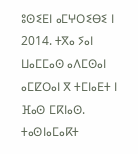ⵓⵙⵉⴹⵏ ⴰⵎⵖⵔⵉⴱⵉ ⵏ 2014. ⵜⴳⴰ ⵢⴰⵏ ⵡⴰⵎⵎⴰⵙ ⴰⴷⵎⵙⴰⵏ ⴰⵎⵇⵔⴰⵏ ⴳ ⵜⵎⵏⴰⴹⵜ ⵏ ⴼⴰⵙ ⵎⴽⵏⴰⵙ.
ⵜⴰⵙⵏⴰⵎⴰⴽⵜ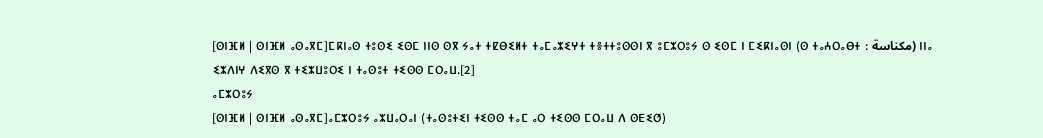[ⵙⵏⴼⵍ | ⵙⵏⴼⵍ ⴰⵙⴰⴳⵎ]ⵎⴽⵏⴰⵙ ⵜⵓⵙⵉ ⵉⵙⵎ ⵏⵏⵙ ⵙⴳ ⵢⴰⵜ ⵜⵇⴱⵉⵍⵜ ⵜⴰⵎⴰⵣⵉⵖⵜ ⵜⴻⵜⵜⵓⵙⵙⵏ ⴳ ⵓⵎⵣⵔⵓⵢ ⵙ ⵉⵙⵎ ⵏ ⵎⵉⴽⵏⴰⵙⵏ (ⵙ ⵜⴰⵄⵔⴰⴱⵜ : مكناسة) ⵏⵏⴰ ⵉⵣⴷⵏⵖ ⴷⵉⴳⵙ ⴳ ⵜⵉⵣⵡⵓⵔⵉ ⵏ ⵜⴰⵙⵓⵜ ⵜⵉⵙⵙ ⵎⵔⴰⵡ.[2]
ⴰⵎⵣⵔⵓⵢ
[ⵙⵏⴼⵍ | ⵙⵏⴼⵍ ⴰⵙⴰⴳⵎ]ⴰⵎⵣⵔⵓⵢ ⴰⵣⵡⴰⵔⴰⵏ (ⵜⴰⵙⵓⵜⵉⵏ ⵜⵉⵙⵙ ⵜⴰⵎ ⴰⵔ ⵜⵉⵙⵙ ⵎⵔⴰⵡ ⴷ ⵙⴹⵉⵚ)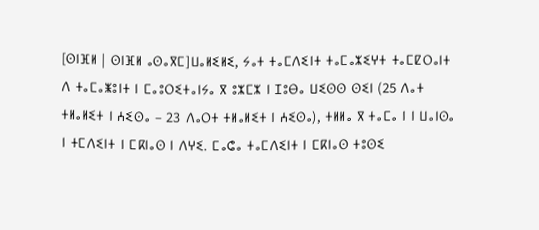[ⵙⵏⴼⵍ | ⵙⵏⴼⵍ ⴰⵙⴰⴳⵎ]ⵡⴰⵍⵉⵍⵉ, ⵢⴰⵜ ⵜⴰⵎⴷⵉⵏⵜ ⵜⴰⵎⴰⵣⵉⵖⵜ ⵜⴰⵎⵇⵔⴰⵏⵜ ⴷ ⵜⴰⵎⴰⵥⵓⵏⵜ ⵏ ⵎⴰⵓⵔⵉⵜⴰⵏⵢⴰ ⴳ ⵓⵣⵎⵣ ⵏ ⵊⵓⴱⴰ ⵡⵉⵙⵙ ⵙⵉⵏ (25 ⴷⴰⵜ ⵜⵍⴰⵍⵉⵜ ⵏ ⵄⵉⵙⴰ – 23 ⴷⴰⵔⵜ ⵜⵍⴰⵍⵉⵜ ⵏ ⵄⵉⵙⴰ), ⵜⵍⵍⴰ ⴳ ⵜⴰⵎⴰ ⵏ ⵏ ⵡⴰⵏⵙⴰ ⵏ ⵜⵎⴷⵉⵏⵜ ⵏ ⵎⴽⵏⴰⵙ ⵏ ⴷⵖⵉ. ⵎⴰⵛⴰ ⵜⴰⵎⴷⵉⵏⵜ ⵏ ⵎⴽⵏⴰⵙ ⵜⵓⵙⵉ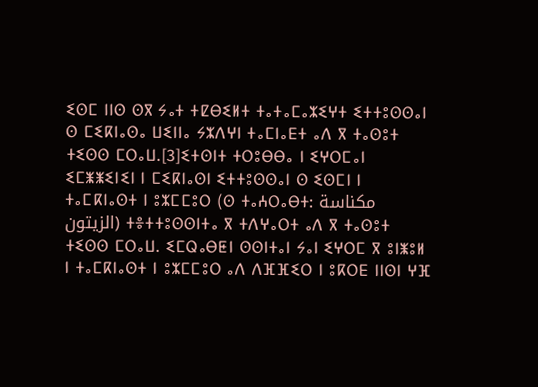ⵉⵙⵎ ⵏⵏⵙ ⵙⴳ ⵢⴰⵜ ⵜⵇⴱⵉⵍⵜ ⵜⴰⵜⴰⵎⴰⵣⵉⵖⵜ ⵉⵜⵜⵓⵙⵙⴰⵏ ⵙ ⵎⵉⴽⵏⴰⵙⴰ ⵡⵉⵏⵏⴰ ⵢⵣⴷⵖⵏ ⵜⴰⵎⵏⴰⴹⵜ ⴰⴷ ⴳ ⵜⴰⵙⵓⵜ ⵜⵉⵙⵙ ⵎⵔⴰⵡ.[3]ⵉⵜⵙⵏⵜ ⵜⵔⵓⴱⴱⴰ ⵏ ⵉⵖⵔⵎⴰⵏ ⵉⵎⵥⵥⵉⵏⵉⵏ ⵏ ⵎⵉⴽⵏⴰⵙⵏ ⵉⵜⵜⵓⵙⵙⴰⵏ ⵙ ⵉⵙⵎⵏ ⵏ ⵜⴰⵎⴽⵏⴰⵙⵜ ⵏ ⵓⵣⵎⵎⵓⵔ (ⵙ ⵜⴰⵄⵔⴰⴱⵜ: مكناسة الزيتون) ⵜⴻⵜⵜⵓⵙⵙⵏⵜⴰ ⴳ ⵜⴷⵖⴰⵔⵜ ⴰⴷ ⴳ ⵜⴰⵙⵓⵜ ⵜⵉⵙⵙ ⵎⵔⴰⵡ. ⵉⵎⵕⴰⴱⵟⵏ ⵙⵙⵏⵜⴰⵏ ⵢⴰⵏ ⵉⵖⵔⵎ ⴳ ⵓⵏⵥⵓⵍ ⵏ ⵜⴰⵎⴽⵏⴰⵙⵜ ⵏ ⵓⵣⵎⵎⵓⵔ ⴰⴷ ⴷⴼⴼⵉⵔ ⵏ ⵓⴽⵔⴹ ⵏⵏⵙⵏ ⵖⴼ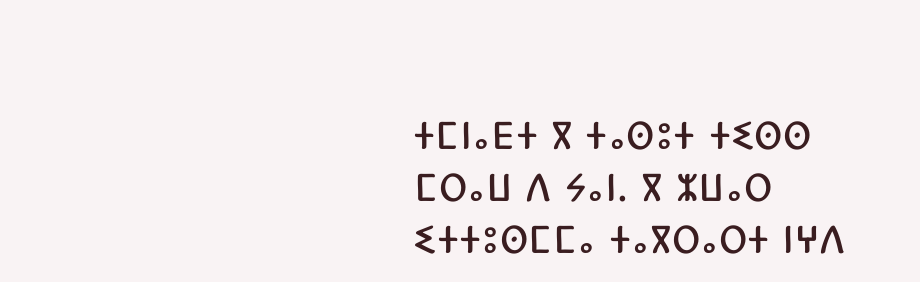ⵜⵎⵏⴰⴹⵜ ⴳ ⵜⴰⵙⵓⵜ ⵜⵉⵙⵙ ⵎⵔⴰⵡ ⴷ ⵢⴰⵏ. ⴳ ⵣⵡⴰⵔ ⵉⵜⵜⵓⵙⵎⵎⴰ ⵜⴰⴳⵔⴰⵔⵜ ⵏⵖⴷ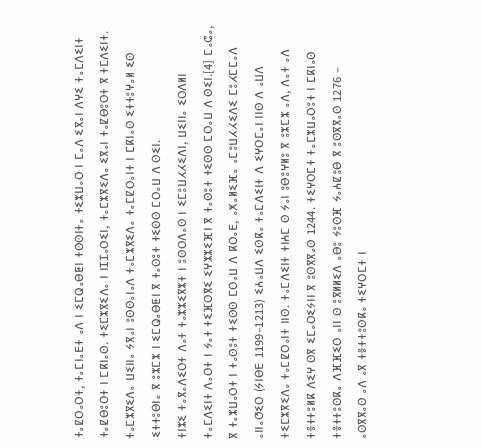ⵜⴰⵇⵔⴰⵔⵜ, ⵜⴰⵎⵏⴰⴹⵜ ⴰⴷ ⵏ ⵉⵎⵕⴰⴱⵟⵏ ⵜⵙⵙⵏⵜⴰ ⵜⵉⵣⵡⴰⵔ ⵏ ⵎⴰⴷ ⵉⴳⴰⵏ ⴷⵖⵉ ⵜⴰⵎⴷⵉⵏⵜ ⵜⴰⵇⴱⵓⵔⵜ ⵏ ⵎⴽⵏⴰⵙ. ⵜⵉⵎⵣⴳⵉⴷⴰ ⵏ ⵏⵊⵊⴰⵔⵉⵏ, ⵜⴰⵎⵣⴳⵉⴷⴰ ⵉⴳⴰⵏ ⵜⴰⵇⴱⵓⵔⵜ ⴳ ⵜⵎⴷⵉⵏⵜ. ⵜⴰⵎⵣⴳⵉⴷⴰ ⵡⵉⵏⵏⴰ ⵢⴳⴰⵏ ⵓⵙⵙⴰⵏⴰⴷ ⵜⴰⵎⵣⴳⵉⴷⴰ ⵜⴰⵎⵇⵔⴰⵏⵜ ⵏ ⵎⴽⵏⴰⵙ ⵉⵜⵜⵓⵖⴰⵍ ⵉⵙ ⵉⵜⵜⵓⴱⵏⴰ ⴳ ⵓⵣⵎⵣ ⵏ ⵉⵎⵕⴰⴱⵟⵏ ⴳ ⵜⴰⵙⵓⵜ ⵜⵉⵙⵙ ⵎⵔⴰⵡ ⴷ ⵙⵉⵏ.
ⵜⵏⵣⵉ ⵜⴰⴳⴰⴷⵉⵔⵜ ⴷⴰⵜ ⵜⴰⵣⵣⵉⴳⵣⵜ ⵏ ⵓⵙⵔⴷⴰⵙ ⵏ ⵉⵎⵓⵡⵃⵃⵉⴷⵏ, ⵡⵉⵏⵏⴰ ⵉⵔⴷⵍⵏ ⵜⴰⵎⴷⵉⵏⵜ ⴷⴰⵔⵜ ⵏ ⵢⴰⵜ ⵜⵉⴼⵔⴳⵉ ⵉⵖⵣⵣⵉⴼⵏ ⴳ ⵜⴰⵙⵓⵜ ⵜⵉⵙⵙ ⵎⵔⴰⵡ ⴷ ⵙⵉⵏ.[4] ⵎⴰⵛⴰ, ⴳ ⵜⴰⵣⵡⴰⵔⵜ ⵏ ⵜⴰⵙⵓⵜ ⵜⵉⵙⵙ ⵎⵔⴰⵡ ⴷ ⴽⵔⴰⴹ, ⴰⵅⴰⵍⵉⴼⴰ ⴰⵎⵓⵡⵃⵃⵉⴷⵉ ⵎⵓⵃⵎⵎⴰⴷ ⴰⵏⵏⴰⵚⵉⵔ (ⵢⵏⴱⴹ 1199–1213) ⵉⵄⴰⵡⴷ ⵉⵙⴽⴰ ⵜⴰⵎⴷⵉⵏⵜ ⴷ ⵉⵖⵔⵎⴰⵏ ⵏⵏⵙ ⴷ ⴰⵡⴷ ⵜⵉⵎⵣⴳⵉⴷⴰ ⵜⴰⵎⵇⵔⴰⵏⵜ ⵏⵏⵙ. ⵜⴰⵎⴷⵉⵏⵜ ⵜⵏⵄⵎ ⵙ ⵢⴰⵏ ⵓⴱⵓⵖⵍⵓ ⴳ ⵓⵣⵎⵣ ⴰⴷ, ⴷⴰⵜ ⴰⴷ ⵜⴻⵜⵜⵓⵍⴽ ⴷⵉⵖ ⵙⴳ ⵉⵎⴰⵔⵉⵢⵏⵏ ⴳ ⵓⵙⴳⴳⴰⵙ 1244. ⵜⵉⵖⵔⵎⵜ ⵜⴰⵎⵣⵡⴰⵔⵓⵜ ⵏ ⵎⴽⵏⴰⵙ ⵜⴻⵜⵜⵓⵙⴽⴰ ⴷⴼⴼⵉⵔ ⴰⵏⵏ ⵙ ⵓⴳⵍⵍⵉⴷ ⴰⴱⵓ ⵢⵓⵙⴼ ⵢⴰⵄⵇⵓⴱ ⴳ ⵓⵙⴳⴳⴰⵙ 1276 – ⴰⵙⴳⴳⴰⵙ ⴰⴷ ⴰⴳ ⵜⴻⵜⵜⵓⵙⴽⴰ ⵜⵉⵖⵔⵎⵜ ⵏ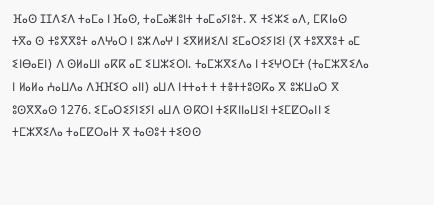ⴼⴰⵙ ⵊⵊⴷⵉⴷ ⵜⴰⵎⴰ ⵏ ⴼⴰⵙ, ⵜⴰⵎⴰⵥⵓⵏⵜ ⵜⴰⵎⴰⵢⵏⵓⵜ. ⴳ ⵜⵉⵣⵉ ⴰⴷ, ⵎⴽⵏⴰⵙ ⵜⴳⴰ ⵙ ⵜⵓⴳⴳⵓⵜ ⴰⴷⵖⴰⵔ ⵏ ⵓⵣⴷⴰⵖ ⵏ ⵉⴳⵍⵍⵉⴷⵏ ⵉⵎⴰⵔⵉⵢⵏⵉⵏ (ⴳ ⵜⵓⴳⴳⵓⵜ ⴰⵎ ⵉⵏⴱⴰⴹⵏ) ⴷ ⵙⵍⴰⵡⵏ ⴰⴽⴽ ⴰⵎ ⵉⵡⵣⵉⵔⵏ. ⵜⴰⵎⵣⴳⵉⴷⴰ ⵏ ⵜⵉⵖⵔⵎⵜ (ⵜⴰⵎⵣⴳⵉⴷⴰ ⵏ ⵍⴰⵍⴰ ⵄⴰⵡⴷⴰ ⴷⴼⴼⵉⵔ ⴰⵏⵏ) ⴰⵡⴷ ⵏⵜⵜⴰⵜ ⵜ ⵜⴻⵜⵜⵓⵙⴽⴰ ⴳ ⵓⵣⵡⴰⵔ ⴳ ⵓⵙⴳⴳⴰⵙ 1276. ⵉⵎⴰⵔⵉⵢⵏⵉⵢⵏ ⴰⵡⴷ ⵙⴽⵔⵏ ⵜⵉⴽⵏⵏⴰⵡⵉⵏ ⵜⵉⵎⵇⵔⴰⵏⵏ ⵉ ⵜⵎⵣⴳⵉⴷⴰ ⵜⴰⵎⵇⵔⴰⵏⵜ ⴳ ⵜⴰⵙⵓⵜ ⵜⵉⵙⵙ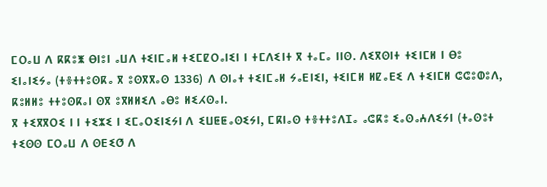ⵎⵔⴰⵡ ⴷ ⴽⴽⵓⵥ ⴱⵏⵓⵏ ⴰⵡⴷ ⵜⵉⵏⵎⴰⵍ ⵜⵉⵎⵇⵔⴰⵏⵉⵏ ⵏ ⵜⵎⴷⵉⵏⵜ ⴳ ⵜⴰⵎⴰ ⵏⵏⵙ. ⴷⵉⴳⵙⵏⵜ ⵜⵉⵏⵎⵍ ⵏ ⴱⵓ ⵉⵏⴰⵏⵉⵢⴰ (ⵜⴻⵜⵜⵓⵙⴽⴰ ⴳ ⵓⵙⴳⴳⴰⵙ 1336) ⴷ ⵙⵏⴰⵜ ⵜⵉⵏⵎⴰⵍ ⵢⴰⴹⵏⵉⵏ, ⵜⵉⵏⵎⵍ ⵍⵇⴰⴹⵉ ⴷ ⵜⵉⵏⵎⵍ ⵛⵛⵓⵀⵓⴷ, ⴽⵓⵍⵍⵓ ⵜⵜⵓⵙⴽⴰⵏ ⵙⴳ ⵓⴳⵍⵍⵉⴷ ⴰⴱⵓ ⵍⵉⵃⵙⴰⵏ.
ⴳ ⵜⵉⴳⴳⵔⵉ ⵏ ⵏ ⵜⵉⵣⵉ ⵏ ⵉⵎⴰⵔⵉⵏⵉⵢⵏ ⴷ ⵉⵡⵟⵟⴰⵙⵉⵢⵏ, ⵎⴽⵏⴰⵙ ⵜⴻⵜⵜⵓⴷⵊⴰ ⴰⵛⴽⵓ ⵉⴰⵙⴰⵄⴷⵉⵢⵏ (ⵜⴰⵙⵓⵜ ⵜⵉⵙⵙ ⵎⵔⴰⵡ ⴷ ⵙⴹⵉⵚ ⴷ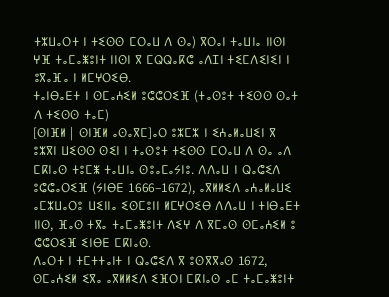ⵜⵣⵡⴰⵔⵜ ⵏ ⵜⵉⵙⵙ ⵎⵔⴰⵡ ⴷ ⵙⴰ) ⴳⵔⴰⵏ ⵜⴰⵡⵏⴰ ⵏⵏⵙⵏ ⵖⴼ ⵜⴰⵎⴰⵥⵓⵏⵜ ⵏⵏⵙⵏ ⴳ ⵎⵕⵕⴰⴽⵛ ⴰⴷⵊⵏ ⵜⵉⵎⴷⵉⵏⵉⵏ ⵏ ⵓⴳⴰⴼⴰ ⵏ ⵍⵎⵖⵔⵉⴱ.
ⵜⴰⵏⴱⴰⴹⵜ ⵏ ⵙⵎⴰⵄⵉⵍ ⵓⵛⵛⵔⵉⴼ (ⵜⴰⵙⵓⵜ ⵜⵉⵙⵙ ⵙⴰⵜ ⴷ ⵜⵉⵙⵙ ⵜⴰⵎ)
[ⵙⵏⴼⵍ | ⵙⵏⴼⵍ ⴰⵙⴰⴳⵎ]ⴰⵔ ⵓⵣⵎⵣ ⵏ ⵉⵄⴰⵍⴰⵡⵉⵏ ⴳ ⵓⵣⴳⵏ ⵡⵉⵙⵙ ⵙⵉⵏ ⵏ ⵜⴰⵙⵓⵜ ⵜⵉⵙⵙ ⵎⵔⴰⵡ ⴷ ⵙⴰ ⴰⴷ ⵎⴽⵏⴰⵙ ⵜⵓⵎⵥ ⵜⴰⵡⵏⴰ ⵙⵓⴰⵎⴰⵢⵏⵓ. ⴷⴷⴰⵡ ⵏ ⵕⴰⵛⵉⴷ ⵓⵛⵛⴰⵔⵉⴼ (ⵢⵏⴱⴹ 1666–1672), ⴰⴳⵍⵍⵉⴷ ⴰⵄⴰⵍⴰⵡⵉ ⴰⵎⵣⵡⴰⵔⵓ ⵡⵉⵏⵏⴰ ⵉⵙⵎⵓⵏⵏ ⵍⵎⵖⵔⵉⴱ ⴷⴷⴰⵡ ⵏ ⵜⵏⴱⴰⴹⵜ ⵏⵏⵙ, ⴼⴰⵙ ⵜⴳⴰ ⵜⴰⵎⴰⵥⵓⵏⵜ ⴷⵉⵖ ⴷ ⴳⵎⴰⵙ ⵙⵎⴰⵄⵉⵍ ⵓ ⵛⵛⵔⵉⴼ ⵉⵏⴱⴹ ⵎⴽⵏⴰⵙ.
ⴷⴰⵔⵜ ⵏ ⵜⵎⵜⵜⴰⵏⵜ ⵏ ⵕⴰⵛⵉⴷ ⴳ ⵓⵙⴳⴳⴰⵙ 1672, ⵙⵎⴰⵄⵉⵍ ⵉⴳⴰ ⴰⴳⵍⵍⵉⴷ ⵉⴼⵔⵏ ⵎⴽⵏⴰⵙ ⴰⵎ ⵜⴰⵎⴰⵥⵓⵏⵜ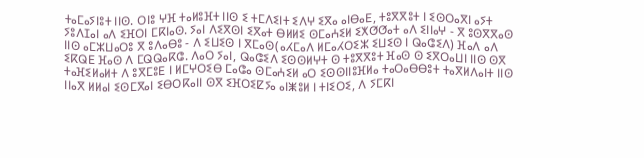ⵜⴰⵎⴰⵢⵏⵓⵜ ⵏⵏⵙ. ⵔⵏⵓ ⵖⴼ ⵜⴰⵍⵓⴼⵜ ⵏⵏⵙ ⵉ ⵜⵎⴷⵉⵏⵜ ⵉⴷⵖ ⵉⴳⴰ ⴰⵏⴱⴰⴹ, ⵜⵓⴳⴳⵓⵜ ⵏ ⵉⵙⵔⴰⴳⵏ ⴰⵢⵜ ⵢⵓⴷⵊⴰⵏ ⴰⴷ ⵉⴼⵔⵏ ⵎⴽⵏⴰⵙ. ⵢⴰⵏ ⴷⵉⴳⵙⵏ ⵉⴳⴰⵜ ⴱⵍⵍⵉ ⵙⵎⴰⵄⵉⵍ ⵉⵅⵚⵚⴰⵜ ⴰⴷ ⵉⵏⵏⴰⵖ - ⴳ ⵓⵙⴳⴳⴰⵙ ⵏⵏⵙ ⴰⵎⵣⵡⴰⵔⵓ ⴳ ⵓⴷⴰⴱⵓ - ⴷ ⵉⵡⵉⵙ ⵏ ⴳⵎⴰⵙ(ⴰⵃⵎⴰⴷ ⵍⵎⴰⵃⵔⵉⵣ ⵉⵡⵉⵙ ⵏ ⵕⴰⵛⵉⴷ) ⴼⴰⴷ ⴰⴷ ⵉⴽⵕⴹ ⴼⴰⵙ ⴷ ⵎⵕⵕⴰⴽⵛ. ⴷⴰⵔ ⵢⴰⵏ, ⵕⴰⵛⵉⴷ ⵉⵙⵙⵍⵖⵜ ⵙ ⵜⵓⴳⴳⵓⵜ ⴼⴰⵙ ⵙ ⵉⴳⵔⴰⵡⵏ ⵏⵏⵙ ⵙⴳ ⵜⴰⴼⵉⵍⴰⵍⵜ ⴷ ⵓⴳⵎⵓⴹ ⵏ ⵍⵎⵖⵔⵉⴱ ⵎⴰⵛⴰ ⵙⵎⴰⵄⵉⵍ ⴰⵔ ⵉⵙⵙⵏⵏⵓⴼⵍⴰ ⵜⴰⵔⴰⴱⴱⵓⵜ ⵜⴰⴳⵍⴷⴰⵏⵜ ⵏⵏⵙ ⵏⵏⴰⴳ ⵍⵍⴰⵏ ⵉⵙⵎⴳⴰⵏ ⵉⴱⵔⴽⴰⵏⵏ ⵙⴳ ⵉⴼⵔⵉⵇⵢⴰ ⴰⵏⵥⵓⵍ ⵏ ⵜⵏⵉⵔⵉ, ⴷ ⵢⵎⴽⵏ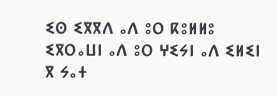ⵉⵙ ⵉⴳⴳⴷ ⴰⴷ ⵓⵔ ⴽⵓⵍⵍⵓ ⵉⴳⵔⴰⵡⵏ ⴰⴷ ⵓⵔ ⵖⵉⵢⵏ ⴰⴷ ⵉⵍⵉⵏ ⴳ ⵢⴰⵜ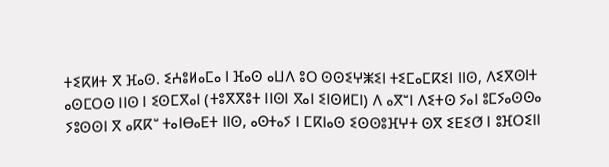ⵜⵉⴽⵍⵜ ⴳ ⴼⴰⵙ. ⵉⵄⵓⵍⴰⵎⴰ ⵏ ⴼⴰⵙ ⴰⵡⴷ ⵓⵔ ⵙⵙⵉⵖⵥⵉⵏ ⵜⵉⵎⴰⵎⴽⵉⵏ ⵏⵏⵙ, ⴷⵉⴳⵙⵏⵜ ⴰⵙⵎⵔⵙ ⵏⵏⵙ ⵏ ⵉⵙⵎⴳⴰⵏ (ⵜⵓⴳⴳⵓⵜ ⵏⵏⵙⵏ ⴳⴰⵏ ⵉⵏⵙⵍⵎⵏ) ⴷ ⴰⴳⵯⵏ ⴷⵉⵜⵙ ⵢⴰⵏ ⵓⵎⵢⴰⵙⵙⴰ ⵢⵓⵙⵙⵏ ⴳ ⴰⴽⴽⵯ ⵜⴰⵏⴱⴰⴹⵜ ⵏⵏⵙ, ⴰⵙⵜⴰⵢ ⵏ ⵎⴽⵏⴰⵙ ⵉⵙⵙⵓⴼⵖⵜ ⵙⴳ ⵉⴹⵉⵚ ⵏ ⵓⴼⵔⵉⵏⵏ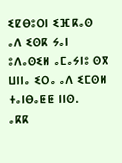ⵉⵇⴱⵓⵔⵏ ⵉⴼⴽⴰⵙ ⴰⴷ ⵉⵙⴽ ⵢⴰⵏ ⵓⴷⴰⵙⵉⵍ ⴰⵎⴰⵢⵏⵓ ⵙⴳ ⵡⵏⵏⴰ ⵉⵔⴰ ⴰⴷ ⵉⵎⵙⵍ ⵜⴰⵏⴱⴰⵟⵟ ⵏⵏⵙ.
ⴰⴽⴽ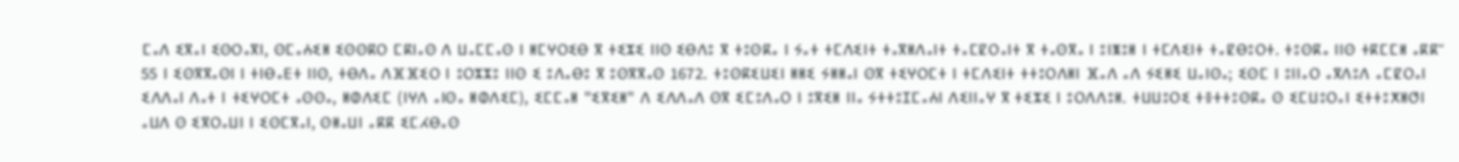ⵎⴰⴷ ⵉⴳⴰⵏ ⵉⵙⵔⴰⴳⵏ, ⵙⵎⴰⵄⵉⵍ ⵉⵙⵙⴽⵔ ⵎⴽⵏⴰⵙ ⴷ ⵡⴰⵎⵎⴰⵙ ⵏ ⵍⵎⵖⵔⵉⴱ ⴳ ⵜⵉⵣⵉ ⵏⵏⵙ ⵉⴱⴷⵓ ⴳ ⵜⵓⵙⴽⴰ ⵏ ⵢⴰⵜ ⵜⵎⴷⵉⵏⵜ ⵜⴰⴳⵍⴷⴰⵏⵜ ⵜⴰⵎⵇⵔⴰⵏⵜ ⴳ ⵜⴰⵙⴳⴰ ⵏ ⵓⵏⵥⵓⵍ ⵏ ⵜⵎⴷⵉⵏⵜ ⵜⴰⵇⴱⵓⵔⵜ. ⵜⵓⵙⴽⴰ ⵏⵏⵙ ⵜⴽⵎⵎⵍ ⴰⴽⴽⵯ 55 ⵏ ⵉⵙⴳⴳⴰⵙⵏ ⵏ ⵜⵏⴱⴰⴹⵜ ⵏⵏⵙ, ⵜⴱⴷⴰ ⴷⴼⴼⵉⵔ ⵏ ⵓⵔⵣⵣⵓ ⵏⵏⵙ ⵉ ⵓⴷⴰⴱⵓ ⴳ ⵓⵙⴳⴳⴰⵙ 1672. ⵜⵓⵙⴽⵉⵡⵉⵏ ⵍⵍⵉ ⵢⵍⵍⴰⵏ ⵙⴳ ⵜⵉⵖⵔⵎⵜ ⵏ ⵜⵎⴷⵉⵏⵜ ⵜⵜⵓⵔⴷⵍⵏ ⴼⴰⴷ ⴰⴷ ⵢⵉⵍⵉ ⵡⴰⵏⵙⴰ; ⵉⵙⵎ ⵏ ⵓⵏⵏⴰⵔ ⴰⴳⴷⵓⴷ ⴰⵎⵇⵔⴰⵏ ⵉⴷⴷⴰⵏ ⴷⴰⵜ ⵏ ⵜⵉⵖⵔⵎⵜ ⴰⵙⵙⴰ, ⵍⵀⴷⵉⵎ (ⵏⵖⴷ ⴰⵏⵙⴰ ⵍⵀⴷⵉⵎ), ⵉⵎⵎⴰⵍ "ⵉⴳⵉⵍ" ⴷ ⵉⴷⴷⴰⴷ ⵙⴳ ⵉⵎⵓⴷⴰⵔ ⵏ ⵓⴳⵉⵍ ⵏⵏⴰ ⵢⵜⵜⵓⵊⵎⴰⵄⵏ ⴷⵉⵏⵏⴰⵖ ⴳ ⵜⵉⵣⵉ ⵏ ⵓⵔⴷⴷⵓⵍ. ⵜⵡⵡⵓⵔⵉ ⵜⴻⵜⵜⵓⵙⴽⴰ ⵙ ⵉⵎⵡⵓⵔⴰⵏ ⵉⵜⵜⵓⵅⵍⵚⵏ ⴰⵡⴷ ⵙ ⵉⴳⵔⴰⵡⵏ ⵏ ⵉⵙⵎⴳⴰⵏ, ⵙⵍⴰⵡⵏ ⴰⴽⴽ ⵉⵎⵃⴱⴰⵙ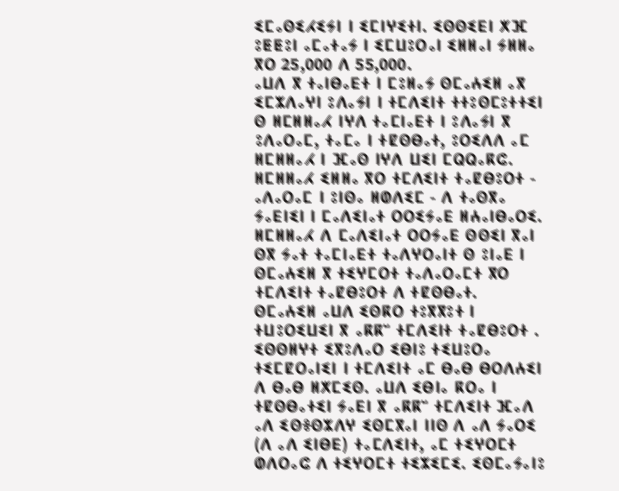ⵉⵎⴰⵙⵉⵃⵉⵢⵏ ⵏ ⵉⵎⵏⵖⵉⵜⵏ. ⵉⵙⵙⵉⴹⵏ ⵅⴼ ⵓⵟⵟⵓⵏ ⴰⵎⴰⵜⴰⵢ ⵏ ⵉⵎⵡⵓⵔⴰⵏ ⵉⵍⵍⴰⵏ ⵢⵍⵍⴰ ⴳⵔ 25,000 ⴷ 55,000.
ⴰⵡⴷ ⴳ ⵜⴰⵏⴱⴰⴹⵜ ⵏ ⵎⵓⵍⴰⵢ ⵙⵎⴰⵄⵉⵍ ⴰⴳ ⵉⵎⵣⴷⴰⵖⵏ ⵓⴷⴰⵢⵏ ⵏ ⵜⵎⴷⵉⵏⵜ ⵜⵜⵓⵙⵎⵓⵜⵜⵉⵏ ⵙ ⵍⵎⵍⵍⴰⵃ ⵏⵖⴷ ⵜⴰⵎⵏⴰⴹⵜ ⵏ ⵓⴷⴰⵢⵏ ⴳ ⵓⴷⴰⵔⴰⵎ, ⵜⴰⵎⴰ ⵏ ⵜⵇⵙⴱⴰⵜ, ⵓⵔⵉⴷⴷ ⴰⵎ ⵍⵎⵍⵍⴰⵃ ⵏ ⴼⴰⵙ ⵏⵖⴷ ⵡⵉⵏ ⵎⵕⵕⴰⴽⵛ. ⵍⵎⵍⵍⴰⵃ ⵉⵍⵍⴰ ⴳⵔ ⵜⵎⴷⵉⵏⵜ ⵜⴰⵇⴱⵓⵔⵜ - ⴰⴷⴰⵔⴰⵎ ⵏ ⵓⵏⵙⴰ ⵍⵀⴷⵉⵎ - ⴷ ⵜⴰⵙⴳⴰ ⵢⴰⴹⵏⵉⵏ ⵏ ⵎⴰⴷⵉⵏⴰⵜ ⵔⵔⵉⵢⴰⴹ ⵍⵄⴰⵏⴱⴰⵔⵉ. ⵍⵎⵍⵍⴰⵃ ⴷ ⵎⴰⴷⵉⵏⴰⵜ ⵔⵔⵢⴰⴹ ⵙⵙⵉⵏ ⴳⴰⵏ ⵙⴳ ⵢⴰⵜ ⵜⴰⵎⵏⴰⴹⵜ ⵜⴰⴷⵖⵔⴰⵏⵜ ⵙ ⵓⵏⴰⴹ ⵏ ⵙⵎⴰⵄⵉⵍ ⴳ ⵜⵉⵖⵎⵔⵜ ⵜⴰⴷⴰⵔⴰⵎⵜ ⴳⵔ ⵜⵎⴷⵉⵏⵜ ⵜⴰⵇⴱⵓⵔⵜ ⴷ ⵜⵇⵙⴱⴰⵜ.
ⵙⵎⴰⵄⵉⵍ ⴰⵡⴷ ⵉⵙⴽⵔ ⵜⵓⴳⴳⵓⵜ ⵏ ⵜⵡⵓⵔⵉⵡⵉⵏ ⴳ ⴰⴽⴽⵯ ⵜⵎⴷⵉⵏⵜ ⵜⴰⵇⴱⵓⵔⵜ . ⵉⵙⵙⵍⵖⵜ ⵉⴳⵓⴷⴰⵔ ⵉⴱⵏⵓ ⵜⵉⵡⵓⵔⴰ ⵜⵉⵎⵇⵔⴰⵏⵉⵏ ⵏ ⵜⵎⴷⵉⵏⵜ ⴰⵎ ⴱⴰⴱ ⴱⵔⴷⵄⵉⵏ ⴷ ⴱⴰⴱ ⵍⵅⵎⵉⵙ. ⴰⵡⴷ ⵉⴱⵏⴰ ⴽⵔⴰ ⵏ ⵜⵇⵙⴱⴰⵜⵉⵏ ⵢⴰⴹⵏ ⴳ ⴰⴽⴽⵯ ⵜⵎⴷⵉⵏⵜ ⴼⴰⴷ ⴰⴷ ⵉⵙⴻⵙⵣⴷⵖ ⵉⵙⵎⴳⴰⵏ ⵏⵏⵙ ⴷ ⴰⴷ ⵢⴰⵔⵉ (ⴷ ⴰⴷ ⵉⵏⴱⴹ) ⵜⴰⵎⴷⵉⵏⵜ, ⴰⵎ ⵜⵉⵖⵔⵎⵜ ⵀⴷⵔⴰⵛ ⴷ ⵜⵉⵖⵔⵎⵜ ⵜⵉⵣⵉⵎⵉ. ⵉⵙⵎⴰⵢⴰⵏⵓ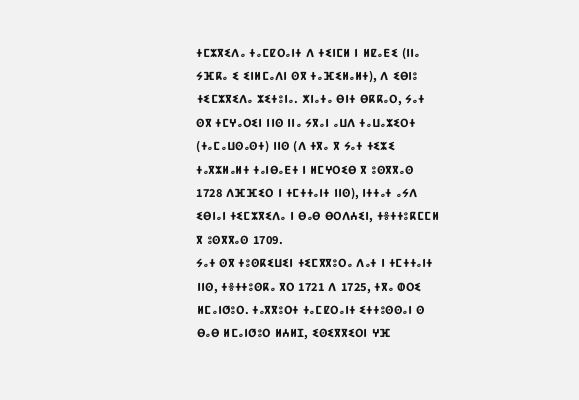ⵜⵎⵣⴳⵉⴷⴰ ⵜⴰⵎⵇⵔⴰⵏⵜ ⴷ ⵜⵉⵏⵎⵍ ⵏ ⵍⵇⴰⴹⵉ (ⵏⵏⴰ ⵢⴼⴽⴰ ⵉ ⵉⵏⵍⵎⴰⴷⵏ ⵙⴳ ⵜⴰⴼⵉⵍⴰⵍⵜ), ⴷ ⵉⴱⵏⵓ ⵜⵉⵎⵣⴳⵉⴷⴰ ⵣⵉⵜⵓⵏⴰ. ⵅⵏⴰⵜⴰ ⴱⵏⵜ ⴱⴽⴽⴰⵔ, ⵢⴰⵜ ⵙⴳ ⵜⵎⵖⴰⵔⵉⵏ ⵏⵏⵙ ⵏⵏⴰ ⵢⴳⴰⵏ ⴰⵡⴷ ⵜⴰⵡⴰⵣⵉⵔⵜ (ⵜⴰⵎⴰⵡⵙⴰⵙⵜ) ⵏⵏⵙ (ⴷ ⵜⴳⴰ ⴳ ⵢⴰⵜ ⵜⵉⵣⵉ ⵜⴰⴳⵣⵍⴰⵍⵜ ⵜⴰⵏⴱⴰⴹⵜ ⵏ ⵍⵎⵖⵔⵉⴱ ⴳ ⵓⵙⴳⴳⴰⵙ 1728 ⴷⴼⴼⵉⵔ ⵏ ⵜⵎⵜⵜⴰⵏⵜ ⵏⵏⵙ), ⵏⵜⵜⴰⵜ ⴰⵢⴷ ⵉⴱⵏⴰⵏ ⵜⵉⵎⵣⴳⵉⴷⴰ ⵏ ⴱⴰⴱ ⴱⵔⴷⵄⵉⵏ, ⵜⴻⵜⵜⵓⴽⵎⵎⵍ ⴳ ⵓⵙⴳⴳⴰⵙ 1709.
ⵢⴰⵜ ⵙⴳ ⵜⵓⵙⴽⵉⵡⵉⵏ ⵜⵉⵎⴳⴳⵓⵔⴰ ⴷⴰⵜ ⵏ ⵜⵎⵜⵜⴰⵏⵜ ⵏⵏⵙ, ⵜⴻⵜⵜⵓⵙⴽⴰ ⴳⵔ 1721 ⴷ 1725, ⵜⴳⴰ ⵀⵔⵉ ⵍⵎⴰⵏⵚⵓⵔ. ⵜⴰⴳⴳⵓⵔⵜ ⵜⴰⵎⵇⵔⴰⵏⵜ ⵉⵜⵜⵓⵙⵙⴰⵏ ⵙ ⴱⴰⴱ ⵍⵎⴰⵏⵚⵓⵔ ⵍⵄⵍⵊ, ⵉⵙⵉⴳⴳⵉⵔⵏ ⵖⴼ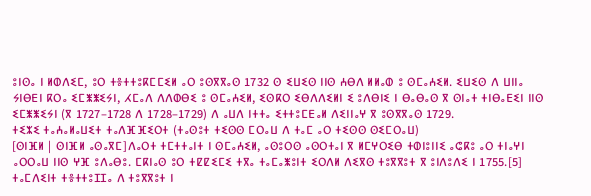ⵓⵏⵙⴰ ⵏ ⵍⵀⴷⵉⵎ, ⵓⵔ ⵜⴻⵜⵜⵓⴽⵎⵎⵉⵍ ⴰⵔ ⵓⵙⴳⴳⴰⵙ 1732 ⵙ ⵉⵡⵉⵙ ⵏⵏⵙ ⵄⴱⴷ ⵍⵍⴰⵀ ⵓ ⵙⵎⴰⵄⵉⵍ. ⵉⵡⵉⵙ ⴷ ⵡⵏⵏⴰ ⵢⵏⴱⴹⵏ ⴽⵔⴰ ⵉⵎⵥⵥⵉⵢⵏ, ⵃⵎⴰⴷ ⴷⴷⵀⴱⵉ ⵓ ⵙⵎⴰⵄⵉⵍ, ⵉⵙⴽⵔ ⵉⴱⴷⴷⵉⵍⵏ ⵉ ⵓⴷⴱⵏⵉ ⵏ ⴱⴰⴱⴰⵙ ⴳ ⵙⵏⴰⵜ ⵜⵏⴱⴰⴹⵉⵏ ⵏⵏⵙ ⵉⵎⵥⵥⵉⵢⵏ (ⴳ 1727–1728 ⴷ 1728–1729) ⴷ ⴰⵡⴷ ⵏⵜⵜⴰ ⵉⵜⵜⵓⵎⴹⴰⵍ ⴷⵉⵏⵏⴰⵖ ⴳ ⵓⵙⴳⴳⴰⵙ 1729.
ⵜⵉⵣⵉ ⵜⴰⵄⴰⵍⴰⵡⵉⵜ ⵜⴰⴷⴼⴼⵉⵔⵜ (ⵜⴰⵙⵓⵜ ⵜⵉⵙⵙ ⵎⵔⴰⵡ ⴷ ⵜⴰⵎ ⴰⵔ ⵜⵉⵙⵙ ⵙⵉⵎⵔⴰⵡ)
[ⵙⵏⴼⵍ | ⵙⵏⴼⵍ ⴰⵙⴰⴳⵎ]ⴷⴰⵔⵜ ⵜⵎⵜⵜⴰⵏⵜ ⵏ ⵙⵎⴰⵄⵉⵍ, ⴰⵙⵓⵔⵙ ⴰⵙⵔⵜⴰⵏ ⴳ ⵍⵎⵖⵔⵉⴱ ⵜⵀⵏⵓⵏⵏⵉ ⴰⵛⴽⵓ ⴰⵔ ⵜⵏⴰⵖⵏ ⴰⵔⵔⴰⵡ ⵏⵏⵙ ⵖⴼ ⵓⴷⴰⴱⵓ. ⵎⴽⵏⴰⵙ ⵓⵔ ⵜⵇⵇⵉⵎⵉ ⵜⴳⴰ ⵜⴰⵎⴰⵥⵓⵏⵜ ⵉⵔⴷⵍ ⴷⵉⴳⵙ ⵜⵓⴳⴳⵓⵜ ⴳ ⵓⵏⴷⵓⴷⵉ ⵏ 1755.[5] ⵜⴰⵎⴷⵉⵏⵜ ⵜⴻⵜⵜⵓⵊⵊⴰ ⴷ ⵜⵓⴳⴳⵓⵜ ⵏ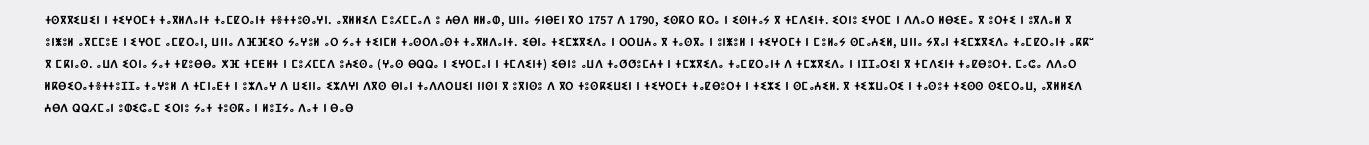ⵜⵙⴳⴳⵉⵡⵉⵏ ⵏ ⵜⵉⵖⵔⵎⵜ ⵜⴰⴳⵍⴷⴰⵏⵜ ⵜⴰⵎⵇⵔⴰⵏⵜ ⵜⴻⵜⵜⵓⵙⴰⵖⵏ. ⴰⴳⵍⵍⵉⴷ ⵎⵓⵃⵎⵎⴰⴷ ⵓ ⵄⴱⴷ ⵍⵍⴰⵀ, ⵡⵏⵏⴰ ⵢⵏⴱⴹⵏ ⴳⵔ 1757 ⴷ 1790, ⵉⵙⴽⵔ ⴽⵔⴰ ⵏ ⵉⵙⵏⵜⴰⵢ ⴳ ⵜⵎⴷⵉⵏⵜ. ⵉⵔⵏⵓ ⵉⵖⵔⵎ ⵏ ⴷⴷⴰⵔ ⵍⴱⵉⴹⴰ ⴳ ⵓⵔⵜⵉ ⵏ ⵓⴳⴷⴰⵍ ⴳ ⵓⵏⵥⵓⵍ ⴰⴳⵎⵎⵓⴹ ⵏ ⵉⵖⵔⵎ ⴰⵎⵇⵔⴰⵏ, ⵡⵏⵏⴰ ⴷⴼⴼⵉⵔ ⵢⴰⵖⵓⵍ ⴰⵔ ⵢⴰⵜ ⵜⵉⵏⵎⵍ ⵜⴰⵙⵔⴷⴰⵙⵜ ⵜⴰⴳⵍⴷⴰⵏⵜ. ⵉⴱⵏⴰ ⵜⵉⵎⵣⴳⵉⴷⴰ ⵏ ⵔⵔⵡⵄⴰ ⴳ ⵜⴰⵙⴳⴰ ⵏ ⵓⵏⵥⵓⵍ ⵏ ⵜⵉⵖⵔⵎⵜ ⵏ ⵎⵓⵍⴰⵢ ⵙⵎⴰⵄⵉⵍ, ⵡⵏⵏⴰ ⵢⴳⴰⵏ ⵜⵉⵎⵣⴳⵉⴷⴰ ⵜⴰⵎⵇⵔⴰⵏⵜ ⴰⴽⴽⵯ ⴳ ⵎⴽⵏⴰⵙ. ⴰⵡⴷ ⵉⵔⵏⴰ ⵢⴰⵜ ⵜⵇⵓⴱⴱⴰ ⵅⴼ ⵜⵎⴹⵍⵜ ⵏ ⵎⵓⵃⵎⵎⴷ ⵓⵄⵉⵙⴰ (ⵖⴰⵙ ⴱⵕⵕⴰ ⵏ ⵉⵖⵔⵎⴰⵏ ⵏ ⵜⵎⴷⵉⵏⵜ) ⵉⴱⵏⵓ ⴰⵡⴷ ⵜⴰⵚⵚⵓⵎⵄⵜ ⵏ ⵜⵎⵣⴳⵉⴷⴰ ⵜⴰⵎⵇⵔⴰⵏⵜ ⴷ ⵜⵎⵣⴳⵉⴷⴰ ⵏ ⵏⵊⵊⴰⵔⵉⵏ ⴳ ⵜⵎⴷⵉⵏⵜ ⵜⴰⵇⴱⵓⵔⵜ. ⵎⴰⵛⴰ ⴷⴷⴰⵔ ⵍⴽⴱⵉⵔⴰⵜⴻⵜⵜⵓⵊⵊⴰ ⵜⴰⵖⵓⵍ ⴷ ⵜⵎⵏⴰⴹⵜ ⵏ ⵓⵣⴷⴰⵖ ⴷ ⵡⵉⵏⵏⴰ ⵉⵣⴷⵖⵏ ⴷⴳⵙ ⴱⵏⴰⵏ ⵜⴰⴷⴷⵔⵡⵉⵏ ⵏⵏⵙⵏ ⴳ ⵓⴳⵏⵙⵓ ⴷ ⴳⵔ ⵜⵓⵙⴽⵉⵡⵉⵏ ⵏ ⵜⵉⵖⵔⵎⵜ ⵜⴰⵇⴱⵓⵔⵜ ⵏ ⵜⵉⵣⵉ ⵏ ⵙⵎⴰⵄⵉⵍ. ⴳ ⵜⵉⵣⵡⴰⵔⵉ ⵏ ⵜⴰⵙⵓⵜ ⵜⵉⵙⵙ ⵙⵉⵎⵔⴰⵡ, ⴰⴳⵍⵍⵉⴷ ⵄⴱⴷ ⵕⵕⵃⵎⴰⵏ ⵓⵀⵉⵛⴰⵎ ⵉⵔⵏⵓ ⵢⴰⵜ ⵜⵓⵙⴽⴰ ⵏ ⵍⵓⵊⵢⴰ ⴷⴰⵜ ⵏ ⴱⴰⴱ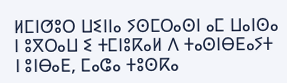ⵍⵎⵏⵚⵓⵔ ⵡⵉⵏⵏⴰ ⵢⵙⵎⵔⴰⵙⵏ ⴰⵎ ⵡⴰⵏⵙⴰ ⵏ ⵓⴳⵔⴰⵡ ⵉ ⵜⵎⵏⵓⴽⴰⵍ ⴷ ⵜⴰⵙⵏⴱⴹⴰⵢⵜ ⵏ ⵓⵏⴱⴰⴹ, ⵎⴰⵛⴰ ⵜⵓⵙⴽⴰ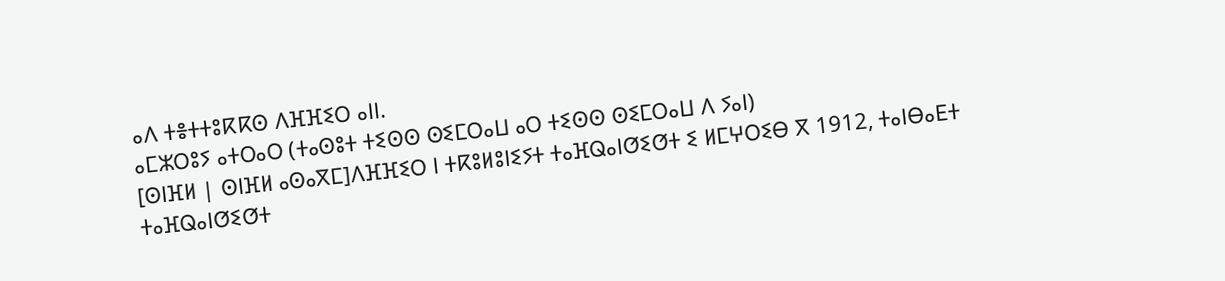ⴰⴷ ⵜⴻⵜⵜⵓⴽⴽⵙ ⴷⴼⴼⵉⵔ ⴰⵏⵏ.
ⴰⵎⵣⵔⵓⵢ ⴰⵜⵔⴰⵔ (ⵜⴰⵙⵓⵜ ⵜⵉⵙⵙ ⵙⵉⵎⵔⴰⵡ ⴰⵔ ⵜⵉⵙⵙ ⵙⵉⵎⵔⴰⵡ ⴷ ⵢⴰⵏ)
[ⵙⵏⴼⵍ | ⵙⵏⴼⵍ ⴰⵙⴰⴳⵎ]ⴷⴼⴼⵉⵔ ⵏ ⵜⴽⵓⵍⵓⵏⵉⵢⵜ ⵜⴰⴼⵕⴰⵏⵚⵉⵚⵜ ⵉ ⵍⵎⵖⵔⵉⴱ ⴳ 1912, ⵜⴰⵏⴱⴰⴹⵜ ⵜⴰⴼⵕⴰⵏⵚⵉⵚⵜ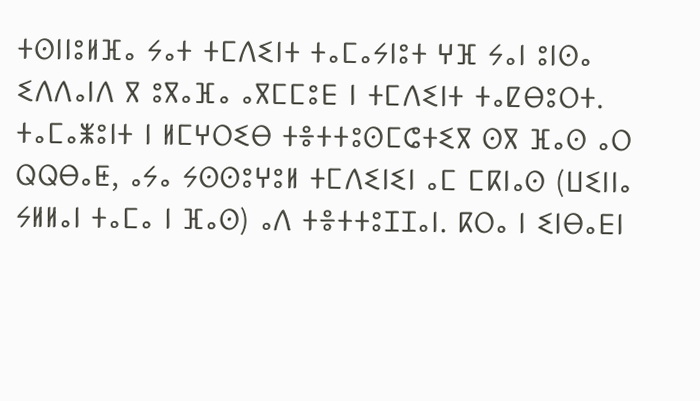ⵜⵙⵏⵏⵓⵍⴼⴰ ⵢⴰⵜ ⵜⵎⴷⵉⵏⵜ ⵜⴰⵎⴰⵢⵏⵓⵜ ⵖⴼ ⵢⴰⵏ ⵓⵏⵙⴰ ⵉⴷⴷⴰⵏⴷ ⴳ ⵓⴳⴰⴼⴰ ⴰⴳⵎⵎⵓⴹ ⵏ ⵜⵎⴷⵉⵏⵜ ⵜⴰⵇⴱⵓⵔⵜ. ⵜⴰⵎⴰⵥⵓⵏⵜ ⵏ ⵍⵎⵖⵔⵉⴱ ⵜⴻⵜⵜⵓⵙⵎⵛⵜⵉⴳ ⵙⴳ ⴼⴰⵙ ⴰⵔ ⵕⵕⴱⴰⵟ, ⴰⵢⴰ ⵢⵙⵙⵓⵖⵓⵍ ⵜⵎⴷⵉⵏⵉⵏ ⴰⵎ ⵎⴽⵏⴰⵙ (ⵡⵉⵏⵏⴰ ⵢⵍⵍⴰⵏ ⵜⴰⵎⴰ ⵏ ⴼⴰⵙ) ⴰⴷ ⵜⴻⵜⵜⵓⵊⵊⴰⵏ. ⴽⵔⴰ ⵏ ⵉⵏⴱⴰⴹⵏ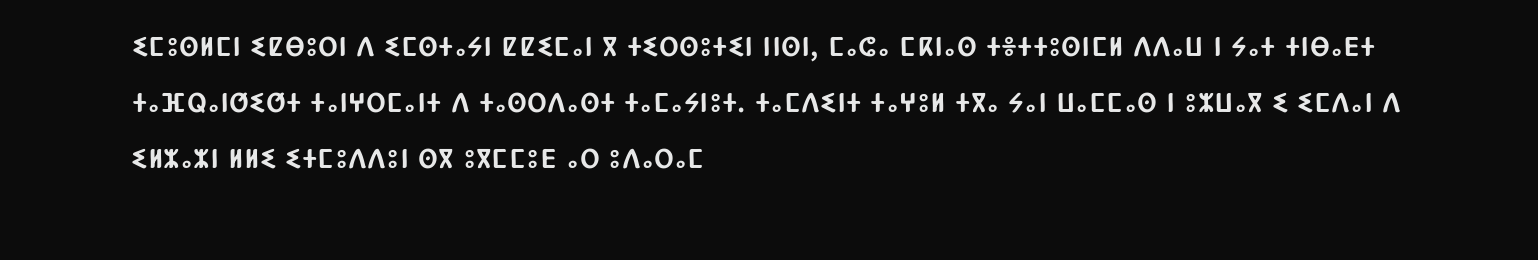ⵉⵎⵓⵙⵍⵎⵏ ⵉⵇⴱⵓⵔⵏ ⴷ ⵉⵎⵙⵜⴰⵢⵏ ⵇⵇⵉⵎⴰⵏ ⴳ ⵜⵉⵔⵙⵓⵜⵉⵏ ⵏⵏⵙⵏ, ⵎⴰⵛⴰ ⵎⴽⵏⴰⵙ ⵜⴻⵜⵜⵓⵙⵏⵎⵍ ⴷⴷⴰⵡ ⵏ ⵢⴰⵜ ⵜⵏⴱⴰⴹⵜ ⵜⴰⴼⵕⴰⵏⵚⵉⵚⵜ ⵜⴰⵏⵖⵔⵎⴰⵏⵜ ⴷ ⵜⴰⵙⵔⴷⴰⵙⵜ ⵜⴰⵎⴰⵢⵏⵓⵜ. ⵜⴰⵎⴷⵉⵏⵜ ⵜⴰⵖⵓⵍ ⵜⴳⴰ ⵢⴰⵏ ⵡⴰⵎⵎⴰⵙ ⵏ ⵓⵣⵡⴰⴳ ⵉ ⵉⵎⴷⴰⵏ ⴷ ⵉⵍⵣⴰⵣⵏ ⵍⵍⵉ ⵉⵜⵎⵓⴷⴷⵓⵏ ⵙⴳ ⵓⴳⵎⵎⵓⴹ ⴰⵔ ⵓⴷⴰⵔⴰⵎ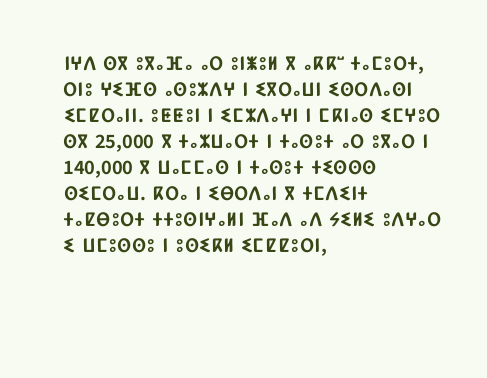ⵏⵖⴷ ⵙⴳ ⵓⴳⴰⴼⴰ ⴰⵔ ⵓⵏⵥⵓⵍ ⴳ ⴰⴽⴽⵯ ⵜⴰⵎⵓⵔⵜ, ⵔⵏⵓ ⵖⵉⴼⵙ ⴰⵙⵓⵣⴷⵖ ⵏ ⵉⴳⵔⴰⵡⵏ ⵉⵙⵔⴷⴰⵙⵏ ⵉⵎⵇⵔⴰⵏⵏ. ⵓⵟⵟⵓⵏ ⵏ ⵉⵎⵣⴷⴰⵖⵏ ⵏ ⵎⴽⵏⴰⵙ ⵉⵎⵖⵓⵔ ⵙⴳ 25,000 ⴳ ⵜⴰⵣⵡⴰⵔⵜ ⵏ ⵜⴰⵙⵓⵜ ⴰⵔ ⵓⴳⴰⵔ ⵏ 140,000 ⴳ ⵡⴰⵎⵎⴰⵙ ⵏ ⵜⴰⵙⵓⵜ ⵜⵉⵙⵙⵙ ⵙⵉⵎⵔⴰⵡ. ⴽⵔⴰ ⵏ ⵉⴱⵔⴷⴰⵏ ⴳ ⵜⵎⴷⵉⵏⵜ ⵜⴰⵇⴱⵓⵔⵜ ⵜⵜⵓⵙⵏⵖⴰⵍⵏ ⴼⴰⴷ ⴰⴷ ⵢⵉⵍⵉ ⵓⴷⵖⴰⵔ ⵉ ⵡⵎⵓⵙⵙⵓ ⵏ ⵓⵙⵉⴽⵍ ⵉⵎⵇⵇⵓⵔⵏ,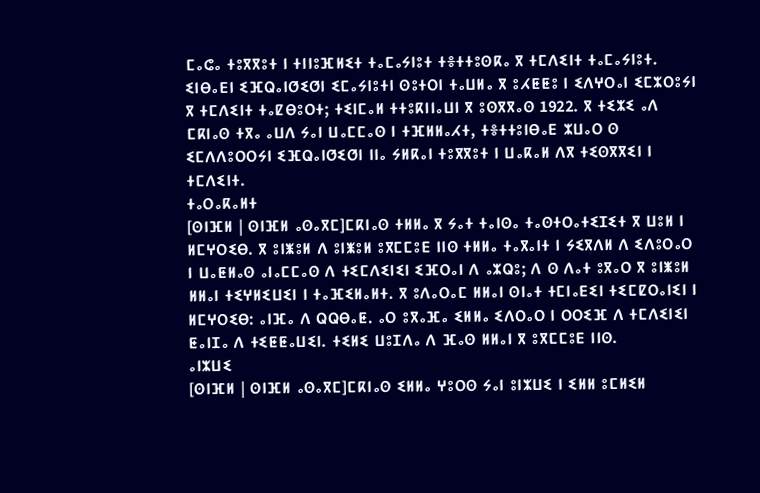ⵎⴰⵛⴰ ⵜⵓⴳⴳⵓⵜ ⵏ ⵜⵏⵏⵓⴼⵍⵉⵜ ⵜⴰⵎⴰⵢⵏⵓⵜ ⵜⴻⵜⵜⵓⵙⴽⴰ ⴳ ⵜⵎⴷⵉⵏⵜ ⵜⴰⵎⴰⵢⵏⵓⵜ. ⵉⵏⴱⴰⴹⵏ ⵉⴼⵕⴰⵏⵚⵉⵚⵏ ⵉⵎⴰⵢⵏⵓⵜⵏ ⵙⵓⵜⵔⵏ ⵜⴰⵡⵍⴰ ⴳ ⵓⵃⵟⵟⵓ ⵏ ⵉⴷⵖⵔⴰⵏ ⵉⵎⵣⵔⵓⵢⵏ ⴳ ⵜⵎⴷⵉⵏⵜ ⵜⴰⵇⴱⵓⵔⵜ; ⵜⵉⵏⵎⴰⵍ ⵜⵜⵓⴽⵏⵏⴰⵡⵏ ⴳ ⵓⵙⴳⴳⴰⵙ 1922. ⴳ ⵜⵉⵣⵉ ⴰⴷ ⵎⴽⵏⴰⵙ ⵜⴳⴰ ⴰⵡⴷ ⵢⴰⵏ ⵡⴰⵎⵎⴰⵙ ⵏ ⵜⴼⵍⵍⴰⵃⵜ, ⵜⴻⵜⵜⵓⵏⴱⴰⴹ ⵣⵡⴰⵔ ⵙ ⵉⵎⴷⴷⵓⵔⵔⵢⵏ ⵉⴼⵕⴰⵏⵚⵉⵚⵏ ⵏⵏⴰ ⵢⵍⴽⴰⵏ ⵜⵓⴳⴳⵓⵜ ⵏ ⵡⴰⴽⴰⵍ ⴷⴳ ⵜⵉⵙⴳⴳⵉⵏ ⵏ ⵜⵎⴷⵉⵏⵜ.
ⵜⴰⵔⴰⴽⴰⵍⵜ
[ⵙⵏⴼⵍ | ⵙⵏⴼⵍ ⴰⵙⴰⴳⵎ]ⵎⴽⵏⴰⵙ ⵜⵍⵍⴰ ⴳ ⵢⴰⵜ ⵜⴰⵏⵙⴰ ⵜⴰⵙⵜⵔⴰⵜⵉⵊⵉⵜ ⴳ ⵡⵓⵍ ⵏ ⵍⵎⵖⵔⵉⴱ. ⴳ ⵓⵏⵥⵓⵍ ⴷ ⵓⵏⵥⵓⵍ ⵓⴳⵎⵎⵓⴹ ⵏⵏⵙ ⵜⵍⵍⴰ ⵜⴰⴳⴰⵏⵜ ⵏ ⵢⵉⴳⴷⵍ ⴷ ⵉⴷⵓⵔⴰⵔ ⵏ ⵡⴰⵟⵍⴰⵙ ⴰⵏⴰⵎⵎⴰⵙ ⴷ ⵜⵉⵎⴷⵉⵏⵉⵏ ⵉⴼⵔⴰⵏ ⴷ ⴰⵣⵕⵓ; ⴷ ⵙ ⴷⴰⵜ ⵓⴳⴰⵔ ⴳ ⵓⵏⵥⵓⵍ ⵍⵍⴰⵏ ⵜⵉⵖⵍⵉⵡⵉⵏ ⵏ ⵜⴰⴼⵉⵍⴰⵍⵜ. ⴳ ⵓⴷⴰⵔⴰⵎ ⵍⵍⴰⵏ ⵙⵏⴰⵜ ⵜⵎⵏⴰⴹⵉⵏ ⵜⵉⵎⵇⵔⴰⵏⵉⵏ ⵏ ⵍⵎⵖⵔⵉⴱ: ⴰⵏⴼⴰ ⴷ ⵕⵕⴱⴰⵟ. ⴰⵔ ⵓⴳⴰⴼⴰ ⵉⵍⵍⴰ ⵉⴷⵔⴰⵔ ⵏ ⵔⵔⵉⴼ ⴷ ⵜⵎⴷⵉⵏⵉⵏ ⵟⴰⵏⵊⴰ ⴷ ⵜⵉⵟⵟⴰⵡⵉⵏ. ⵜⵉⵍⵉ ⵡⵓⵊⴷⴰ ⴷ ⴼⴰⵙ ⵍⵍⴰⵏ ⴳ ⵓⴳⵎⵎⵓⴹ ⵏⵏⵙ.
ⴰⵏⵣⵡⵉ
[ⵙⵏⴼⵍ | ⵙⵏⴼⵍ ⴰⵙⴰⴳⵎ]ⵎⴽⵏⴰⵙ ⵉⵍⵍⴰ ⵖⵓⵔⵙ ⵢⴰⵏ ⵓⵏⵣⵡⵉ ⵏ ⵉⵍⵍ ⵓⵎⵍⵉⵍ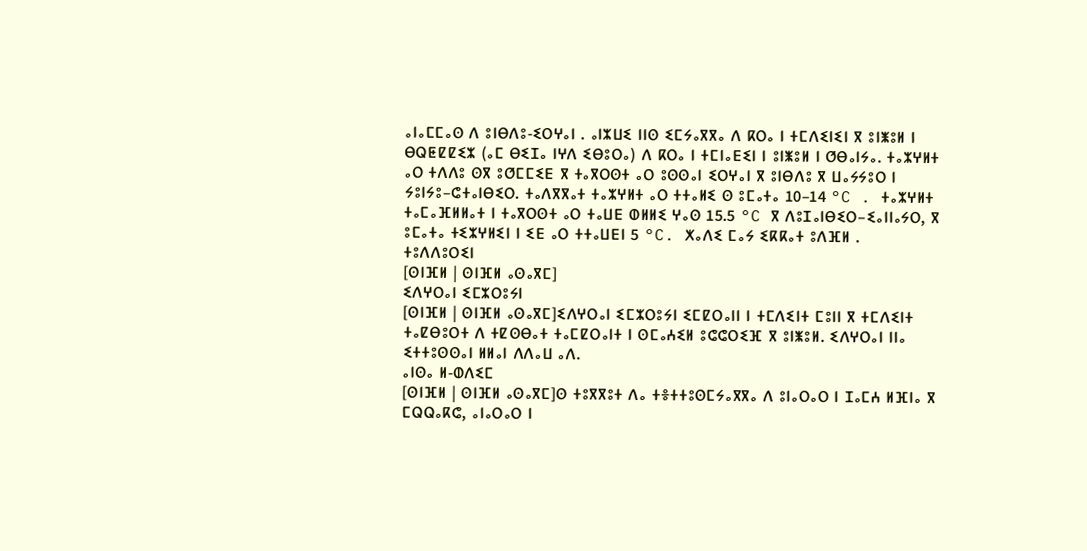ⴰⵏⴰⵎⵎⴰⵙ ⴷ ⵓⵏⴱⴷⵓ-ⵉⵔⵖⴰⵏ . ⴰⵏⵣⵡⵉ ⵏⵏⵙ ⵉⵎⵢⴰⴳⴳⴰ ⴷ ⴽⵔⴰ ⵏ ⵜⵎⴷⵉⵏⵉⵏ ⴳ ⵓⵏⵥⵓⵍ ⵏ ⴱⵕⵟⵇⵇⵉⵣ (ⴰⵎ ⴱⵉⵊⴰ ⵏⵖⴷ ⵉⴱⵓⵔⴰ) ⴷ ⴽⵔⴰ ⵏ ⵜⵎⵏⴰⴹⵉⵏ ⵏ ⵓⵏⵥⵓⵍ ⵏ ⵚⴱⴰⵏⵢⴰ. ⵜⴰⵣⵖⵍⵜ ⴰⵔ ⵜⴷⴷⵓ ⵙⴳ ⵓⵚⵎⵎⵉⴹ ⴳ ⵜⴰⴳⵔⵙⵜ ⴰⵔ ⵓⵙⵙⴰⵏ ⵉⵔⵖⴰⵏ ⴳ ⵓⵏⴱⴷⵓ ⴳ ⵡⴰⵢⵢⵓⵔ ⵏ ⵢⵓⵏⵢⵓ–ⵛⵜⴰⵏⴱⵉⵔ. ⵜⴰⴷⴳⴳⴰⵜ ⵜⴰⵣⵖⵍⵜ ⴰⵔ ⵜⵜⴰⵍⵉ ⵙ ⵓⵎⴰⵜⴰ 10–14 °C . ⵜⴰⵣⵖⵍⵜ ⵜⴰⵎⴰⴼⵍⵍⴰⵜ ⵏ ⵜⴰⴳⵔⵙⵜ ⴰⵔ ⵜⴰⵡⴹ ⵀⵍⵍⵉ ⵖⴰⵙ 15.5 °C ⴳ ⴷⵓⵊⴰⵏⴱⵉⵔ–ⵉⴰⵏⵏⴰⵢⵔ, ⴳ ⵓⵎⴰⵜⴰ ⵜⵉⵣⵖⵍⵉⵏ ⵏ ⵉⴹ ⴰⵔ ⵜⵜⴰⵡⴹⵏ 5 °C. ⵅⴰⴷⵉ ⵎⴰⵢ ⵉⴽⴽⴰⵜ ⵓⴷⴼⵍ .
ⵜⵓⴷⴷⵓⵔⵉⵏ
[ⵙⵏⴼⵍ | ⵙⵏⴼⵍ ⴰⵙⴰⴳⵎ]
ⵉⴷⵖⵔⴰⵏ ⵉⵎⵣⵔⵓⵢⵏ
[ⵙⵏⴼⵍ | ⵙⵏⴼⵍ ⴰⵙⴰⴳⵎ]ⵉⴷⵖⵔⴰⵏ ⵉⵎⵣⵔⵓⵢⵏ ⵉⵎⵇⵔⴰⵏⵏ ⵏ ⵜⵎⴷⵉⵏⵜ ⵎⵓⵏⵏ ⴳ ⵜⵎⴷⵉⵏⵜ ⵜⴰⵇⴱⵓⵔⵜ ⴷ ⵜⵇⵙⴱⴰⵜ ⵜⴰⵎⵇⵔⴰⵏⵜ ⵏ ⵙⵎⴰⵄⵉⵍ ⵓⵛⵛⵔⵉⴼ ⴳ ⵓⵏⵥⵓⵍ. ⵉⴷⵖⵔⴰⵏ ⵏⵏⴰ ⵉⵜⵜⵓⵙⵙⴰⵏ ⵍⵍⴰⵏ ⴷⴷⴰⵡ ⴰⴷ.
ⴰⵏⵙⴰ ⵍ-ⵀⴷⵉⵎ
[ⵙⵏⴼⵍ | ⵙⵏⴼⵍ ⴰⵙⴰⴳⵎ]ⵙ ⵜⵓⴳⴳⵓⵜ ⴷⴰ ⵜⴻⵜⵜⵓⵙⵎⵢⴰⴳⴳⴰ ⴷ ⵓⵏⴰⵔⴰⵔ ⵏ ⵊⴰⵎⵄ ⵍⴼⵏⴰ ⴳ ⵎⵕⵕⴰⴽⵛ, ⴰⵏⴰⵔⴰⵔ ⵏ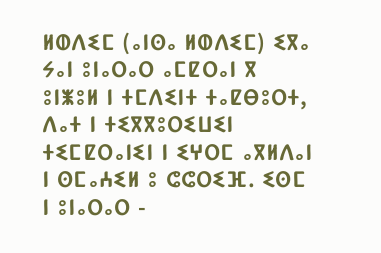ⵍⵀⴷⵉⵎ (ⴰⵏⵙⴰ ⵍⵀⴷⵉⵎ) ⵉⴳⴰ ⵢⴰⵏ ⵓⵏⴰⵔⴰⵔ ⴰⵎⵇⵔⴰⵏ ⴳ ⵓⵏⵥⵓⵍ ⵏ ⵜⵎⴷⵉⵏⵜ ⵜⴰⵇⴱⵓⵔⵜ, ⴷⴰⵜ ⵏ ⵜⵉⴳⴳⵓⵔⵉⵡⵉⵏ ⵜⵉⵎⵇⵔⴰⵏⵉⵏ ⵏ ⵉⵖⵔⵎ ⴰⴳⵍⴷⴰⵏ ⵏ ⵙⵎⴰⵄⵉⵍ ⵓ ⵛⵛⵔⵉⴼ. ⵉⵙⵎ ⵏ ⵓⵏⴰⵔⴰⵔ -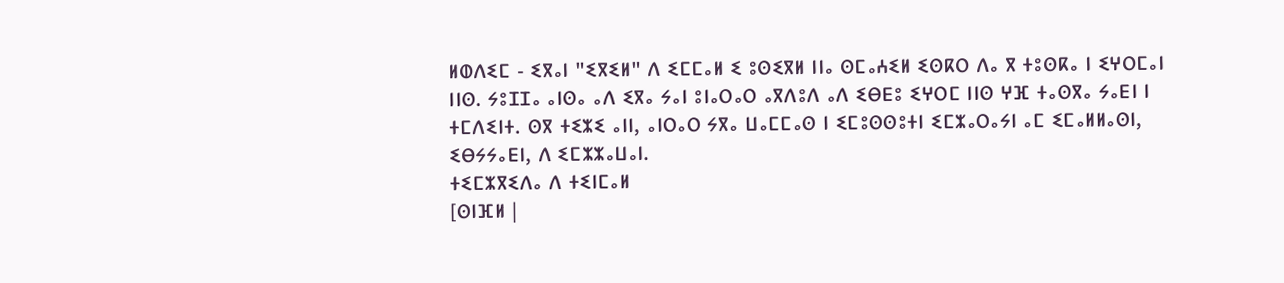ⵍⵀⴷⵉⵎ - ⵉⴳⴰⵏ "ⵉⴳⵉⵍ" ⴷ ⵉⵎⵎⴰⵍ ⵉ ⵓⵙⵉⴳⵍ ⵏⵏⴰ ⵙⵎⴰⵄⵉⵍ ⵉⵙⴽⵔ ⴷⴰ ⴳ ⵜⵓⵙⴽⴰ ⵏ ⵉⵖⵔⵎⴰⵏ ⵏⵏⵙ. ⵢⵓⵊⵊⴰ ⴰⵏⵙⴰ ⴰⴷ ⵉⴳⴰ ⵢⴰⵏ ⵓⵏⴰⵔⴰⵔ ⴰⴳⴷⵓⴷ ⴰⴷ ⵉⴱⴹⵓ ⵉⵖⵔⵎ ⵏⵏⵙ ⵖⴼ ⵜⴰⵙⴳⴰ ⵢⴰⴹⵏ ⵏ ⵜⵎⴷⵉⵏⵜ. ⵙⴳ ⵜⵉⵣⵉ ⴰⵏⵏ, ⴰⵏⵔⴰⵔ ⵢⴳⴰ ⵡⴰⵎⵎⴰⵙ ⵏ ⵉⵎⵓⵙⵙⵓⵜⵏ ⵉⵎⵣⴰⵔⴰⵢⵏ ⴰⵎ ⵉⵎⴰⵍⵍⴰⵙⵏ, ⵉⴱⵢⵢⴰⴹⵏ, ⴷ ⵉⵎⵣⵣⴰⵡⴰⵏ.
ⵜⵉⵎⵣⴳⵉⴷⴰ ⴷ ⵜⵉⵏⵎⴰⵍ
[ⵙⵏⴼⵍ |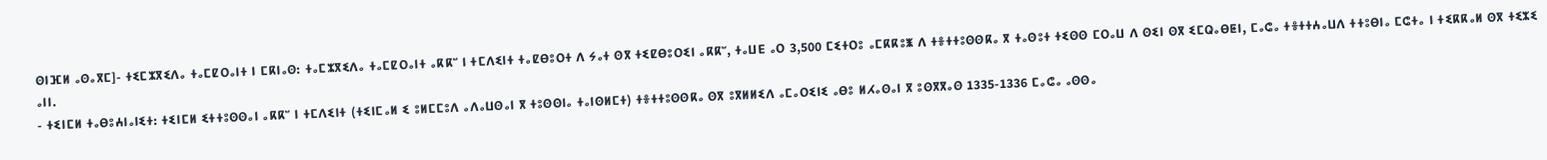ⵙⵏⴼⵍ ⴰⵙⴰⴳⵎ]- ⵜⵉⵎⵣⴳⵉⴷⴰ ⵜⴰⵎⵇⵔⴰⵏⵜ ⵏ ⵎⴽⵏⴰⵙ: ⵜⴰⵎⵣⴳⵉⴷⴰ ⵜⴰⵎⵇⵔⴰⵏⵜ ⴰⴽⴽⵯ ⵏ ⵜⵎⴷⵉⵏⵜ ⵜⴰⵇⴱⵓⵔⵜ ⴷ ⵢⴰⵜ ⵙⴳ ⵜⵉⵇⴱⵓⵔⵉⵏ ⴰⴽⴽⵯ, ⵜⴰⵡⴹ ⴰⵔ 3,500 ⵎⵉⵜⵔⵓ ⴰⵎⴽⴽⵓⵥ ⴷ ⵜⴻⵜⵜⵓⵙⵙⴽⴰ ⴳ ⵜⴰⵙⵓⵜ ⵜⵉⵙⵙ ⵎⵔⴰⵡ ⴷ ⵙⵉⵏ ⵙⴳ ⵉⵎⵕⴰⴱⵟⵏ, ⵎⴰⵛⴰ ⵜⴻⵜⵜⵄⴰⵡⴷ ⵜⵜⵓⴱⵏⴰ ⵎⵛⵜⴰ ⵏ ⵜⵉⴽⴽⴰⵍ ⵙⴳ ⵜⵉⵣⵉ ⴰⵏⵏ.
- ⵜⵉⵏⵎⵍ ⵜⴰⴱⵓⵄⵏⴰⵏⵉⵜ: ⵜⵉⵏⵎⵍ ⵉⵜⵜⵓⵙⵙⴰⵏ ⴰⴽⴽⵯ ⵏ ⵜⵎⴷⵉⵏⵜ (ⵜⵉⵏⵎⴰⵍ ⵉ ⵓⵍⵎⵎⵓⴷ ⴰⴷⴰⵡⵙⴰⵏ ⴳ ⵜⵓⵙⵙⵏⴰ ⵜⴰⵏⵙⵍⵎⵜ) ⵜⴻⵜⵜⵓⵙⵙⴽⴰ ⵙⴳ ⵓⴳⵍⵍⵉⴷ ⴰⵎⴰⵔⵉⵏⵉ ⴰⴱⵓ ⵍⵃⴰⵙⴰⵏ ⴳ ⵓⵙⴳⴳⴰⵙ 1335-1336 ⵎⴰⵛⴰ ⴰⵙⵙⴰ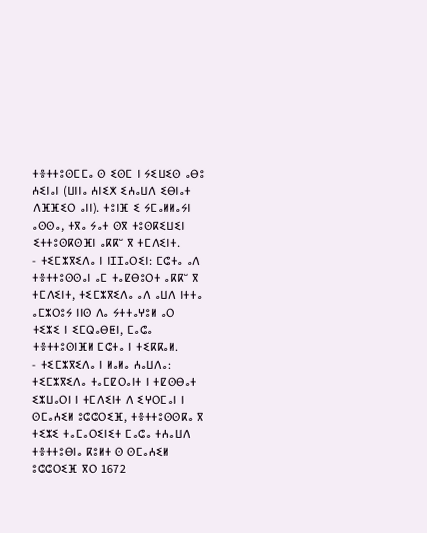ⵜⴻⵜⵜⵓⵙⵎⵎⴰ ⵙ ⵉⵙⵎ ⵏ ⵢⵉⵡⵉⵙ ⴰⴱⵓ ⵄⵉⵏⴰⵏ (ⵡⵏⵏⴰ ⵄⵏⵉⵅ ⵉⵄⴰⵡⴷ ⵉⴱⵏⴰⵜ ⴷⴼⴼⵉⵔ ⴰⵏⵏ). ⵜⵓⵏⴼ ⵉ ⵢⵎⴰⵍⵍⴰⵢⵏ ⴰⵙⵙⴰ, ⵜⴳⴰ ⵢⴰⵜ ⵙⴳ ⵜⵓⵙⴽⵉⵡⵉⵏ ⵉⵜⵜⵓⵙⴽⵙⴼⵏ ⴰⴽⴽⵯ ⴳ ⵜⵎⴷⵉⵏⵜ.
- ⵜⵉⵎⵣⴳⵉⴷⴰ ⵏ ⵏⵊⵊⴰⵔⵉⵏ: ⵎⵛⵜⴰ ⴰⴷ ⵜⴻⵜⵜⵓⵙⵙⴰⵏ ⴰⵎ ⵜⴰⵇⴱⵓⵔⵜ ⴰⴽⴽⵯ ⴳ ⵜⵎⴷⵉⵏⵜ, ⵜⵉⵎⵣⴳⵉⴷⴰ ⴰⴷ ⴰⵡⴷ ⵏⵜⵜⴰ ⴰⵎⵣⵔⵓⵢ ⵏⵏⵙ ⴷⴰ ⵢⵜⵜⴰⵖⵓⵍ ⴰⵔ ⵜⵉⵣⵉ ⵏ ⵉⵎⵕⴰⴱⵟⵏ, ⵎⴰⵛⴰ ⵜⴻⵜⵜⵓⵙⵏⴼⵍ ⵎⵛⵜⴰ ⵏ ⵜⵉⴽⴽⴰⵍ.
- ⵜⵉⵎⵣⴳⵉⴷⴰ ⵏ ⵍⴰⵍⴰ ⵄⴰⵡⴷⴰ: ⵜⵉⵎⵣⴳⵉⴷⴰ ⵜⴰⵎⵇⵔⴰⵏⵜ ⵏ ⵜⵇⵙⴱⴰⵜ ⵉⵣⵡⴰⵔⵏ ⵏ ⵜⵎⴷⵉⵏⵜ ⴷ ⵉⵖⵔⵎⴰⵏ ⵏ ⵙⵎⴰⵄⵉⵍ ⵓⵛⵛⵔⵉⴼ, ⵜⴻⵜⵜⵓⵙⵙⴽⴰ ⴳ ⵜⵉⵣⵉ ⵜⴰⵎⴰⵔⵉⵏⵉⵜ ⵎⴰⵛⴰ ⵜⵄⴰⵡⴷ ⵜⴻⵜⵜⵓⴱⵏⴰ ⴽⵓⵍⵜ ⵙ ⵙⵎⴰⵄⵉⵍ ⵓⵛⵛⵔⵉⴼ ⴳⵔ 1672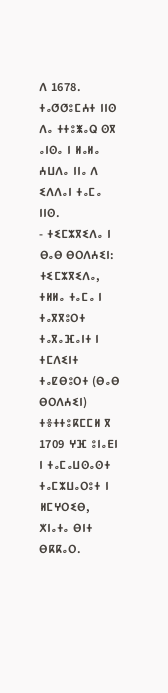ⴷ 1678. ⵜⴰⵚⵚⵓⵎⵄⵜ ⵏⵏⵙ ⴷⴰ ⵜⵜⵓⵥⴰⵕ ⵙⴳ ⴰⵏⵙⴰ ⵏ ⵍⴰⵍⴰ ⵄⵡⴷⴰ ⵏⵏⴰ ⴷ ⵉⴷⴷⴰⵏ ⵜⴰⵎⴰ ⵏⵏⵙ.
- ⵜⵉⵎⵣⴳⵉⴷⴰ ⵏ ⴱⴰⴱ ⴱⵔⴷⵄⵉⵏ: ⵜⵉⵎⵣⴳⵉⴷⴰ, ⵜⵍⵍⴰ ⵜⴰⵎⴰ ⵏ ⵜⴰⴳⴳⵓⵔⵜ ⵜⴰⴳⴰⴼⴰⵏⵜ ⵏ ⵜⵎⴷⵉⵏⵜ ⵜⴰⵇⴱⵓⵔⵜ (ⴱⴰⴱ ⴱⵔⴷⵄⵉⵏ) ⵜⴻⵜⵜⵓⴽⵎⵎⵍ ⴳ 1709 ⵖⴼ ⵓⵏⴰⴹⵏ ⵏ ⵜⴰⵎⴰⵡⵙⴰⵙⵜ ⵜⴰⵎⵣⵡⴰⵔⵓⵜ ⵏ ⵍⵎⵖⵔⵉⴱ, ⵅⵏⴰⵜⴰ ⴱⵏⵜ ⴱⴽⴽⴰⵔ.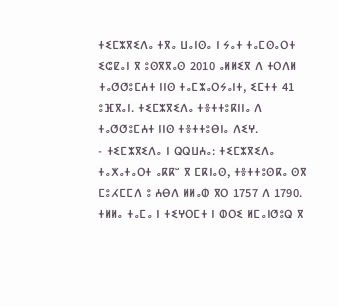ⵜⵉⵎⵣⴳⵉⴷⴰ ⵜⴳⴰ ⵡⴰⵏⵙⴰ ⵏ ⵢⴰⵜ ⵜⴰⵎⵙⴰⵔⵜ ⵉⵛⵇⴰⵏ ⴳ ⵓⵙⴳⴳⴰⵙ 2010 ⴰⵍⵍⵉⴳ ⴷ ⵜⵔⴷⵍ ⵜⴰⵚⵚⵓⵎⵄⵜ ⵏⵏⵙ ⵜⴰⵎⵣⴰⵔⵢⴰⵏⵜ, ⵉⵎⵜⵜ 41 ⵓⴼⴳⴰⵏ. ⵜⵉⵎⵣⴳⵉⴷⴰ ⵜⴻⵜⵜⵓⴽⵏⵏⴰ ⴷ ⵜⴰⵚⵚⵓⵎⵄⵜ ⵏⵏⵙ ⵜⴻⵜⵜⵓⴱⵏⴰ ⴷⵉⵖ.
- ⵜⵉⵎⵣⴳⵉⴷⴰ ⵏ ⵕⵕⵡⵄⴰ: ⵜⵉⵎⵣⴳⵉⴷⴰ ⵜⴰⵅⴰⵜⴰⵔⵜ ⴰⴽⴽⵯ ⴳ ⵎⴽⵏⴰⵙ, ⵜⴻⵜⵜⵓⵙⴽⴰ ⵙⴳ ⵎⵓⵃⵎⵎⴷ ⵓ ⵄⴱⴷ ⵍⵍⴰⵀ ⴳⵔ 1757 ⴷ 1790. ⵜⵍⵍⴰ ⵜⴰⵎⴰ ⵏ ⵜⵉⵖⵔⵎⵜ ⵏ ⵀⵔⵉ ⵍⵎⴰⵏⵚⵓⵕ ⴳ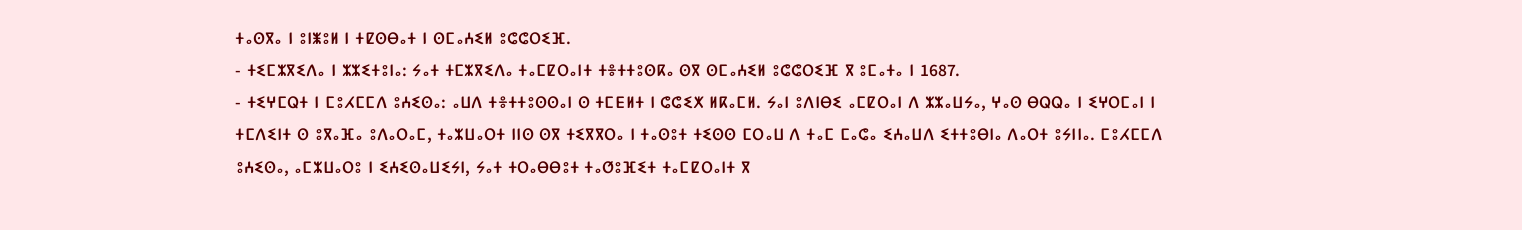ⵜⴰⵙⴳⴰ ⵏ ⵓⵏⵥⵓⵍ ⵏ ⵜⵇⵙⴱⴰⵜ ⵏ ⵙⵎⴰⵄⵉⵍ ⵓⵛⵛⵔⵉⴼ.
- ⵜⵉⵎⵣⴳⵉⴷⴰ ⵏ ⵣⵣⵉⵜⵓⵏⴰ: ⵢⴰⵜ ⵜⵎⵣⴳⵉⴷⴰ ⵜⴰⵎⵇⵔⴰⵏⵜ ⵜⴻⵜⵜⵓⵙⴽⴰ ⵙⴳ ⵙⵎⴰⵄⵉⵍ ⵓⵛⵛⵔⵉⴼ ⴳ ⵓⵎⴰⵜⴰ ⵏ 1687.
- ⵜⵉⵖⵎⵕⵜ ⵏ ⵎⵓⵃⵎⵎⴷ ⵓⵄⵉⵙⴰ: ⴰⵡⴷ ⵜⴻⵜⵜⵓⵙⵙⴰⵏ ⵙ ⵜⵎⴹⵍⵜ ⵏ ⵛⵛⵉⵅ ⵍⴽⴰⵎⵍ. ⵢⴰⵏ ⵓⴷⵏⴱⵉ ⴰⵎⵇⵔⴰⵏ ⴷ ⵣⵣⴰⵡⵢⴰ, ⵖⴰⵙ ⴱⵕⵕⴰ ⵏ ⵉⵖⵔⵎⴰⵏ ⵏ ⵜⵎⴷⵉⵏⵜ ⵙ ⵓⴳⴰⴼⴰ ⵓⴷⴰⵔⴰⵎ, ⵜⴰⵣⵡⴰⵔⵜ ⵏⵏⵙ ⵙⴳ ⵜⵉⴳⴳⵔⴰ ⵏ ⵜⴰⵙⵓⵜ ⵜⵉⵙⵙ ⵎⵔⴰⵡ ⴷ ⵜⴰⵎ ⵎⴰⵛⴰ ⵉⵄⴰⵡⴷ ⵉⵜⵜⵓⴱⵏⴰ ⴷⴰⵔⵜ ⵓⵢⵏⵏⴰ. ⵎⵓⵃⵎⵎⴷ ⵓⵄⵉⵙⴰ, ⴰⵎⵣⵡⴰⵔⵓ ⵏ ⵉⵄⵉⵙⴰⵡⵉⵢⵏ, ⵢⴰⵜ ⵜⵔⴰⴱⴱⵓⵜ ⵜⴰⵚⵓⴼⵉⵜ ⵜⴰⵎⵇⵔⴰⵏⵜ ⴳ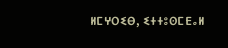ⵍⵎⵖⵔⵉⴱ, ⵉⵜⵜⵓⵙⵎⴹⴰⵍ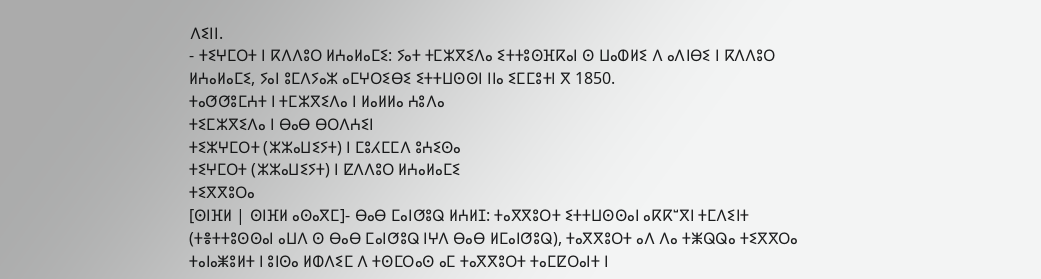ⴷⵉⵏⵏ.
- ⵜⵉⵖⵎⵔⵜ ⵏ ⴽⴷⴷⵓⵔ ⵍⵄⴰⵍⴰⵎⵉ: ⵢⴰⵜ ⵜⵎⵣⴳⵉⴷⴰ ⵉⵜⵜⵓⵙⴼⴽⴰⵏ ⵙ ⵡⴰⵀⵍⵉ ⴷ ⴰⴷⵏⴱⵉ ⵏ ⴽⴷⴷⵓⵔ ⵍⵄⴰⵍⴰⵎⵉ, ⵢⴰⵏ ⵓⵎⴷⵢⴰⵣ ⴰⵎⵖⵔⵉⴱⵉ ⵉⵜⵜⵡⵙⵙⵏ ⵏⵏⴰ ⵉⵎⵎⵓⵜⵏ ⴳ 1850.
ⵜⴰⵚⵚⵓⵎⵄⵜ ⵏ ⵜⵎⵣⴳⵉⴷⴰ ⵏ ⵍⴰⵍⵍⴰ ⵄⵓⴷⴰ
ⵜⵉⵎⵣⴳⵉⴷⴰ ⵏ ⴱⴰⴱ ⴱⵔⴷⵄⵉⵏ
ⵜⵉⵣⵖⵎⵔⵜ (ⵣⵣⴰⵡⵉⵢⵜ) ⵏ ⵎⵓⵃⵎⵎⴷ ⵓⵄⵉⵙⴰ
ⵜⵉⵖⵎⵔⵜ (ⵣⵣⴰⵡⵉⵢⵜ) ⵏ ⵇⴷⴷⵓⵔ ⵍⵄⴰⵍⴰⵎⵉ
ⵜⵉⴳⴳⵓⵔⴰ
[ⵙⵏⴼⵍ | ⵙⵏⴼⵍ ⴰⵙⴰⴳⵎ]- ⴱⴰⴱ ⵎⴰⵏⵚⵓⵕ ⵍⵄⵍⵊ: ⵜⴰⴳⴳⵓⵔⵜ ⵉⵜⵜⵡⵙⵙⴰⵏ ⴰⴽⴽⵯⴳⵏ ⵜⵎⴷⵉⵏⵜ (ⵜⴻⵜⵜⵓⵙⵙⴰⵏ ⴰⵡⴷ ⵙ ⴱⴰⴱ ⵎⴰⵏⵚⵓⵕ ⵏⵖⴷ ⴱⴰⴱ ⵍⵎⴰⵏⵚⵓⵕ), ⵜⴰⴳⴳⵓⵔⵜ ⴰⴷ ⴷⴰ ⵜⵥⵕⵕⴰ ⵜⵉⴳⴳⵔⴰ ⵜⴰⵏⴰⵥⵓⵍⵜ ⵏ ⵓⵏⵙⴰ ⵍⵀⴷⵉⵎ ⴷ ⵜⵙⵎⵔⴰⵙ ⴰⵎ ⵜⴰⴳⴳⵓⵔⵜ ⵜⴰⵎⵇⵔⴰⵏⵜ ⵏ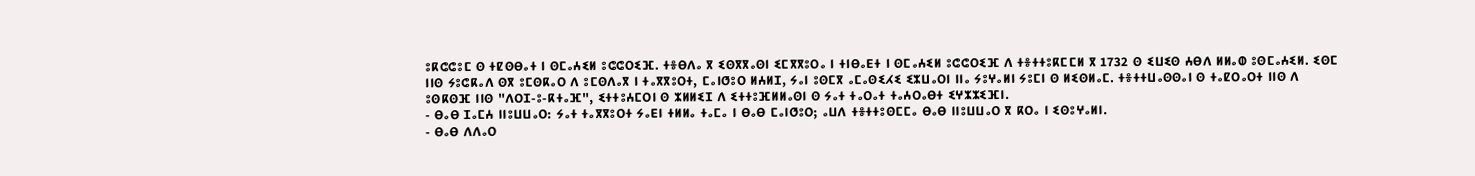ⵓⴽⵛⵛⵓⵎ ⵙ ⵜⵇⵙⴱⴰⵜ ⵏ ⵙⵎⴰⵄⵉⵍ ⵓⵛⵛⵔⵉⴼ. ⵜⴻⴱⴷⴰ ⴳ ⵉⵙⴳⴳⴰⵙⵏ ⵉⵎⴳⴳⵓⵔⴰ ⵏ ⵜⵏⴱⴰⴹⵜ ⵏ ⵙⵎⴰⵄⵉⵍ ⵓⵛⵛⵔⵉⴼ ⴷ ⵜⴻⵜⵜⵓⴽⵎⵎⵍ ⴳ 1732 ⵙ ⵉⵡⵉⵙ ⵄⴱⴷ ⵍⵍⴰⵀ ⵓⵙⵎⴰⵄⵉⵍ. ⵉⵙⵎ ⵏⵏⵙ ⵢⵓⵛⴽⴰⴷ ⵙⴳ ⵓⵎⵙⴽⴰⵔ ⴷ ⵓⵎⵙⴷⴰⴳ ⵏ ⵜⴰⴳⴳⵓⵔⵜ, ⵎⴰⵏⵚⵓⵔ ⵍⵄⵍⵊ, ⵢⴰⵏ ⵓⵙⵎⴳ ⴰⵎⴰⵙⵉⵃⵉ ⵉⵣⵡⴰⵔⵏ ⵏⵏⴰ ⵢⵓⵖⴰⵍⵏ ⵢⵓⵎⵏ ⵙ ⵍⵉⵙⵍⴰⵎ. ⵜⴻⵜⵜⵡⴰⵙⵙⴰⵏ ⵙ ⵜⴰⵇⵔⴰⵔⵜ ⵏⵏⵙ ⴷ ⵓⵙⴽⵙⴼ ⵏⵏⵙ "ⴷⵔⵊ-ⵓ-ⴽⵜⴰⴼ", ⵉⵜⵜⵓⵄⵎⵔⵏ ⵙ ⵣⵍⵍⵉⵊ ⴷ ⵉⵜⵜⵓⴼⵍⵍⴰⵙⵏ ⵙ ⵢⴰⵜ ⵜⴰⵔⴰⵜ ⵜⴰⵄⵔⴰⴱⵜ ⵉⵖⵣⵣⵉⴼⵏ.
- ⴱⴰⴱ ⵊⴰⵎⵄ ⵏⵏⵓⵡⵡⴰⵔ: ⵢⴰⵜ ⵜⴰⴳⴳⵓⵔⵜ ⵢⴰⴹⵏ ⵜⵍⵍⴰ ⵜⴰⵎⴰ ⵏ ⴱⴰⴱ ⵎⴰⵏⵚⵓⵔ; ⴰⵡⴷ ⵜⴻⵜⵜⵓⵙⵎⵎⴰ ⴱⴰⴱ ⵏⵏⵓⵡⵡⴰⵔ ⴳ ⴽⵔⴰ ⵏ ⵉⵙⵓⵖⴰⵍⵏ.
- ⴱⴰⴱ ⴷⴷⴰⵔ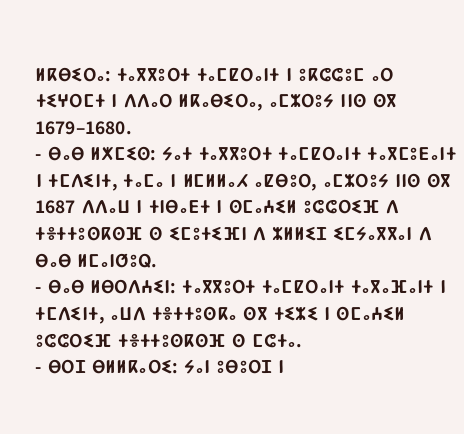ⵍⴽⴱⵉⵔⴰ: ⵜⴰⴳⴳⵓⵔⵜ ⵜⴰⵎⵇⵔⴰⵏⵜ ⵏ ⵓⴽⵛⵛⵓⵎ ⴰⵔ ⵜⵉⵖⵔⵎⵜ ⵏ ⴷⴷⴰⵔ ⵍⴽⴰⴱⵉⵔⴰ, ⴰⵎⵣⵔⵓⵢ ⵏⵏⵙ ⵙⴳ 1679–1680.
- ⴱⴰⴱ ⵍⵅⵎⵉⵙ: ⵢⴰⵜ ⵜⴰⴳⴳⵓⵔⵜ ⵜⴰⵎⵇⵔⴰⵏⵜ ⵜⴰⴳⵎⵓⴹⴰⵏⵜ ⵏ ⵜⵎⴷⵉⵏⵜ, ⵜⴰⵎⴰ ⵏ ⵍⵎⵍⵍⴰⵃ ⴰⵇⴱⵓⵔ, ⴰⵎⵣⵔⵓⵢ ⵏⵏⵙ ⵙⴳ 1687 ⴷⴷⴰⵡ ⵏ ⵜⵏⴱⴰⴹⵜ ⵏ ⵙⵎⴰⵄⵉⵍ ⵓⵛⵛⵔⵉⴼ ⴷ ⵜⴻⵜⵜⵓⵙⴽⵙⴼ ⵙ ⵉⵎⵓⵜⵉⴼⵏ ⴷ ⵣⵍⵍⵉⵊ ⵉⵎⵢⴰⴳⴳⴰⵏ ⴷ ⴱⴰⴱ ⵍⵎⴰⵏⵚⵓⵕ.
- ⴱⴰⴱ ⵍⴱⵔⴷⵄⵉⵏ: ⵜⴰⴳⴳⵓⵔⵜ ⵜⴰⵎⵇⵔⴰⵏⵜ ⵜⴰⴳⴰⴼⴰⵏⵜ ⵏ ⵜⵎⴷⵉⵏⵜ, ⴰⵡⴷ ⵜⴻⵜⵜⵓⵙⴽⴰ ⵙⴳ ⵜⵉⵣⵉ ⵏ ⵙⵎⴰⵄⵉⵍ ⵓⵛⵛⵔⵉⴼ ⵜⴻⵜⵜⵓⵙⴽⵙⴼ ⵙ ⵎⵛⵜⴰ.
- ⴱⵔⵊ ⴱⵍⵍⴽⴰⵔⵉ: ⵢⴰⵏ ⵓⴱⵓⵔⵊ ⵏ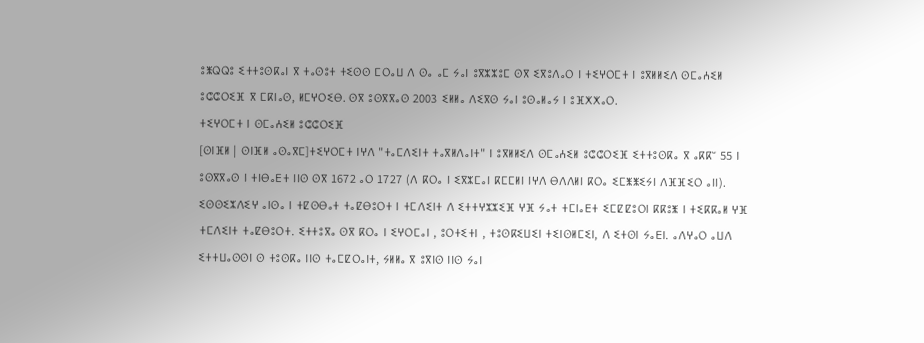ⵓⵥⵕⵕⵓ ⵉⵜⵜⵓⵙⴽⴰⵏ ⴳ ⵜⴰⵙⵓⵜ ⵜⵉⵙⵙ ⵎⵔⴰⵡ ⴷ ⵙⴰ ⴰⵎ ⵢⴰⵏ ⵓⴳⵣⵣⵓⵎ ⵙⴳ ⵉⴳⵓⴷⴰⵔ ⵏ ⵜⵉⵖⵔⵎⵜ ⵏ ⵓⴳⵍⵍⵉⴷ ⵙⵎⴰⵄⵉⵍ ⵓⵛⵛⵔⵉⴼ ⴳ ⵎⴽⵏⴰⵙ, ⵍⵎⵖⵔⵉⴱ. ⵙⴳ ⵓⵙⴳⴳⴰⵙ 2003 ⵉⵍⵍⴰ ⴷⵉⴳⵙ ⵢⴰⵏ ⵓⵙⴰⵍⴰⵢ ⵏ ⵓⴼⵅⵅⴰⵔ.
ⵜⵉⵖⵔⵎⵜ ⵏ ⵙⵎⴰⵄⵉⵍ ⵓⵛⵛⵔⵉⴼ
[ⵙⵏⴼⵍ | ⵙⵏⴼⵍ ⴰⵙⴰⴳⵎ]ⵜⵉⵖⵔⵎⵜ ⵏⵖⴷ "ⵜⴰⵎⴷⵉⵏⵜ ⵜⴰⴳⵍⴷⴰⵏⵜ" ⵏ ⵓⴳⵍⵍⵉⴷ ⵙⵎⴰⵄⵉⵍ ⵓⵛⵛⵔⵉⴼ ⵉⵜⵜⵓⵙⴽⴰ ⴳ ⴰⴽⴽⵯ 55 ⵏ ⵓⵙⴳⴳⴰⵙ ⵏ ⵜⵏⴱⴰⴹⵜ ⵏⵏⵙ ⵙⴳ 1672 ⴰⵔ 1727 (ⴷ ⴽⵔⴰ ⵏ ⵉⴳⵣⵎⴰⵏ ⴽⵎⵎⵍⵏ ⵏⵖⴷ ⴱⴷⴷⵍⵏ ⴽⵔⴰ ⵉⵎⵥⵥⵉⵢⵏ ⴷⴼⴼⵉⵔ ⴰⵏⵏ). ⵉⵙⵙⵉⵣⴷⵉⵖ ⴰⵏⵙⴰ ⵏ ⵜⵇⵙⴱⴰⵜ ⵜⴰⵇⴱⵓⵔⵜ ⵏ ⵜⵎⴷⵉⵏⵜ ⴷ ⵉⵜⵜⵖⵣⵣⵉⴼ ⵖⴼ ⵢⴰⵜ ⵜⵎⵏⴰⴹⵜ ⵉⵎⵇⵇⵓⵔⵏ ⴽⴽⵓⵥ ⵏ ⵜⵉⴽⴽⴰⵍ ⵖⴼ ⵜⵎⴷⵉⵏⵜ ⵜⴰⵇⴱⵓⵔⵜ. ⵉⵜⵜⵓⴳⴰ ⵙⴳ ⴽⵔⴰ ⵏ ⵉⵖⵔⵎⴰⵏ , ⵓⵔⵜⵉⵜⵏ , ⵜⵓⵙⴽⵉⵡⵉⵏ ⵜⵉⵏⵙⵍⵎⵉⵏ, ⴷ ⵉⵜⵙⵏ ⵢⴰⴹⵏ. ⴰⴷⵖⴰⵔ ⴰⵡⴷ ⵉⵜⵜⵡⴰⵙⵙⵏ ⵙ ⵜⵓⵙⴽⴰ ⵏⵏⵙ ⵜⴰⵎⵇⵔⴰⵏⵜ, ⵢⵍⵍⴰ ⴳ ⵓⴳⵏⵙ ⵏⵏⵙ ⵢⴰⵏ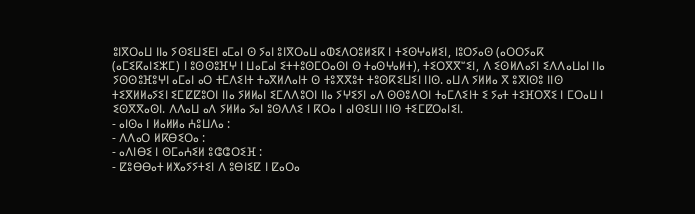ⵓⵏⴳⵔⴰⵡ ⵏⵏⴰ ⵢⵙⵉⵡⵉⴹⵏ ⴰⵎⴰⵏ ⵙ ⵢⴰⵏ ⵓⵏⴳⵔⴰⵡ ⴰⵀⵉⴷⵔⵓⵍⵉⴽ ⵏ ⵜⵉⵙⵖⴰⵍⵉⵏ, ⵏⵓⵔⵢⴰⵙ (ⴰⵔⵔⵢⴰⴽ (ⴰⵎⵉⴽⴰⵏⵉⵣⵎ) ⵏ ⵓⵙⵙⵓⴼⵖ ⵏ ⵡⴰⵎⴰⵏ ⵉⵜⵜⵓⵙⵎⵔⴰⵙⵏ ⵙ ⵜⴰⵙⵖⴰⵍⵜ), ⵜⵉⵔⴳⴳⵯⵉⵏ, ⴷ ⵉⵙⵍⴷⴰⵢⵏ ⵉⴷⴷⴰⵡⴰⵏ ⵏⵏⴰ ⵢⵙⵙⵓⴼⵓⵖⵏ ⴰⵎⴰⵏ ⴰⵔ ⵜⵎⴷⵉⵏⵜ ⵜⴰⴳⵍⴷⴰⵏⵜ ⵙ ⵜⵓⴳⴳⵓⵜ ⵜⵓⵙⴽⵉⵡⵉⵏ ⵏⵏⵙ. ⴰⵡⴷ ⵢⵍⵍⴰ ⴳ ⵓⴳⵏⵙⵓ ⵏⵏⵙ ⵜⵉⴳⵍⵍⴰⵢⵉⵏ ⵉⵎⵇⵇⵓⵔⵏ ⵏⵏⴰ ⵢⵍⵍⴰⵏ ⵉⵎⴷⴷⵓⵔⵏ ⵏⵏⴰ ⵢⵖⵉⵢⵏ ⴰⴷ ⵙⵙⵓⴷⵔⵏ ⵜⴰⵎⴷⵉⵏⵜ ⵉ ⵢⴰⵜ ⵜⵉⴼⵔⴳⵉ ⵏ ⵎⵔⴰⵡ ⵏ ⵉⵙⴳⴳⴰⵙⵏ. ⴷⴷⴰⵡ ⴰⴷ ⵢⵍⵍⴰ ⵢⴰⵏ ⵓⵙⴷⴷⵉ ⵏ ⴽⵔⴰ ⵏ ⴰⵏⵙⵉⵡⵏ ⵏⵏⵙ ⵜⵉⵎⵇⵔⴰⵏⵉⵏ.
- ⴰⵏⵙⴰ ⵏ ⵍⴰⵍⵍⴰ ⵄⵓⵡⴷⴰ :
- ⴷⴷⴰⵔ ⵍⴽⴱⵉⵔⴰ :
- ⴰⴷⵏⴱⵉ ⵏ ⵙⵎⴰⵄⵉⵍ ⵓⵛⵛⵔⵉⴼ :
- ⵇⵓⴱⴱⴰⵜ ⵍⵅⴰⵢⵢⵜⵉⵏ ⴷ ⵓⴱⵏⵉⵇ ⵏ ⵇⴰⵔⴰ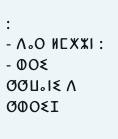:
- ⴷⴰⵔ ⵍⵎⵅⵣⵏ :
- ⵀⵔⵉ ⵚⵚⵡⴰⵏⵉ ⴷ ⵚⵀⵔⵉⵊ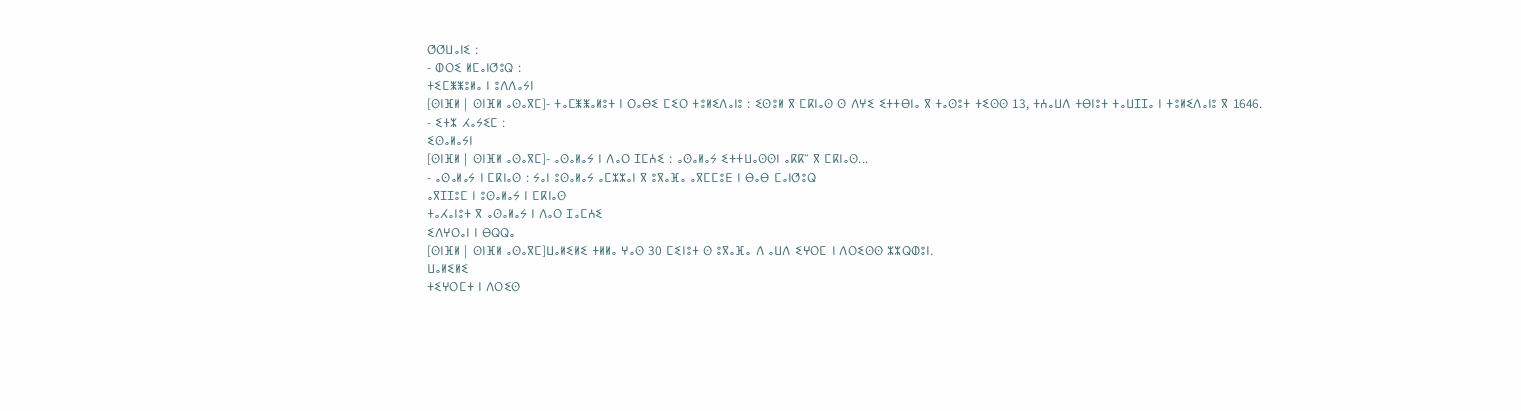ⵚⵚⵡⴰⵏⵉ :
- ⵀⵔⵉ ⵍⵎⴰⵏⵚⵓⵕ :
ⵜⵉⵎⵥⵥⵓⵍⴰ ⵏ ⵓⴷⴷⴰⵢⵏ
[ⵙⵏⴼⵍ | ⵙⵏⴼⵍ ⴰⵙⴰⴳⵎ]- ⵜⴰⵎⵥⵥⴰⵍⵓⵜ ⵏ ⵔⴰⴱⵉ ⵎⵉⵔ ⵜⵓⵍⵉⴷⴰⵏⵓ : ⵉⵙⵓⵍ ⴳ ⵎⴽⵏⴰⵙ ⵙ ⴷⵖⵉ ⵉⵜⵜⴱⵏⴰ ⴳ ⵜⴰⵙⵓⵜ ⵜⵉⵙⵙ 13, ⵜⵄⴰⵡⴷ ⵜⴱⵏⵓⵜ ⵜⴰⵡⵊⵊⴰ ⵏ ⵜⵓⵍⵉⴷⴰⵏⵓ ⴳ 1646.
- ⵉⵜⵣ ⵃⴰⵢⵉⵎ :
ⵉⵙⴰⵍⴰⵢⵏ
[ⵙⵏⴼⵍ | ⵙⵏⴼⵍ ⴰⵙⴰⴳⵎ]- ⴰⵙⴰⵍⴰⵢ ⵏ ⴷⴰⵔ ⵊⵎⵄⵉ : ⴰⵙⴰⵍⴰⵢ ⵉⵜⵜⵡⴰⵙⵙⵏ ⴰⴽⴽⵯ ⴳ ⵎⴽⵏⴰⵙ...
- ⴰⵙⴰⵍⴰⵢ ⵏ ⵎⴽⵏⴰⵙ : ⵢⴰⵏ ⵓⵙⴰⵍⴰⵢ ⴰⵎⵣⵣⴰⵏ ⴳ ⵓⴳⴰⴼⴰ ⴰⴳⵎⵎⵓⴹ ⵏ ⴱⴰⴱ ⵎⴰⵏⵚⵓⵕ
ⴰⴳⵊⵊⵓⵎ ⵏ ⵓⵙⴰⵍⴰⵢ ⵏ ⵎⴽⵏⴰⵙ
ⵜⴰⵃⴰⵏⵓⵜ ⴳ ⴰⵙⴰⵍⴰⵢ ⵏ ⴷⴰⵔ ⵊⴰⵎⵄⵉ
ⵉⴷⵖⵔⴰⵏ ⵏ ⴱⵕⵕⴰ
[ⵙⵏⴼⵍ | ⵙⵏⴼⵍ ⴰⵙⴰⴳⵎ]ⵡⴰⵍⵉⵍⵉ ⵜⵍⵍⴰ ⵖⴰⵙ 30 ⵎⵉⵏⵓⵜ ⵙ ⵓⴳⴰⴼⴰ ⴷ ⴰⵡⴷ ⵉⵖⵔⵎ ⵏ ⴷⵔⵉⵙⵙ ⵣⵣⵕⵀⵓⵏ.
ⵡⴰⵍⵉⵍⵉ
ⵜⵉⵖⵔⵎⵜ ⵏ ⴷⵔⵉⵙ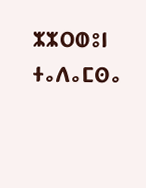ⵣⵣⵔⵀⵓⵏ
ⵜⴰⴷⴰⵎⵙⴰ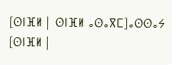[ⵙⵏⴼⵍ | ⵙⵏⴼⵍ ⴰⵙⴰⴳⵎ]ⴰⵙⵙⴰⵢ
[ⵙⵏⴼⵍ |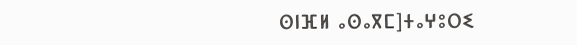ⵙⵏⴼⵍ ⴰⵙⴰⴳⵎ]ⵜⴰⵖⵓⵔⵉ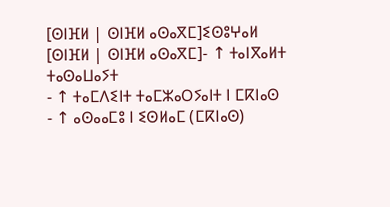[ⵙⵏⴼⵍ | ⵙⵏⴼⵍ ⴰⵙⴰⴳⵎ]ⵉⵙⵓⵖⴰⵍ
[ⵙⵏⴼⵍ | ⵙⵏⴼⵍ ⴰⵙⴰⴳⵎ]- ↑ ⵜⴰⵏⴳⴰⵍⵜ ⵜⴰⵙⴰⵡⴰⵢⵜ
- ↑ ⵜⴰⵎⴷⵉⵏⵜ ⵜⴰⵎⵣⴰⵔⵢⴰⵏⵜ ⵏ ⵎⴽⵏⴰⵙ
- ↑ ⴰⵙⴰⴰⵎⵓ ⵏ ⵉⵙⵍⴰⵎ (ⵎⴽⵏⴰⵙ)